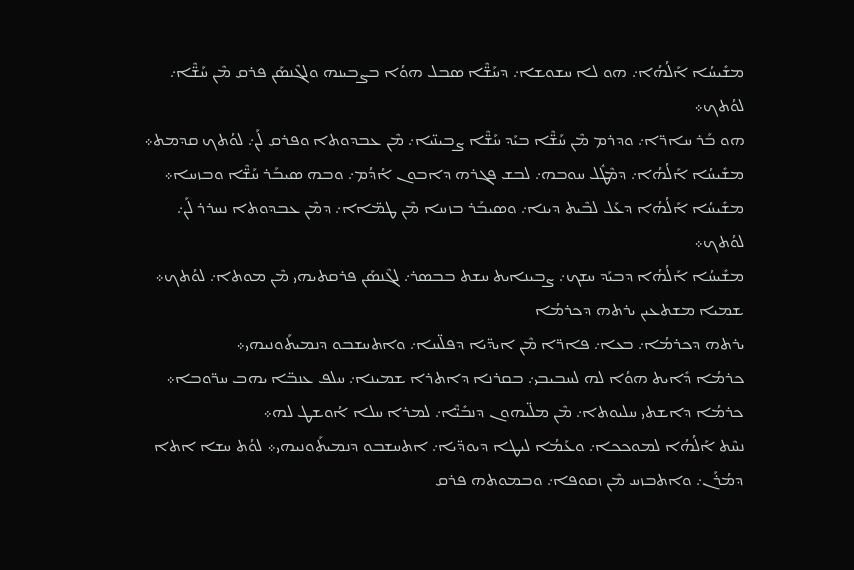ܡܫܺܝܚܳܐ ܐܰܠܳܗܳܐ܇ ܗܘ ܠܐ ܚܫܘܫܐ܇ ܕܚܰܫ̈ܶܐ ܣܒܠ ܗܘܳܐ ܒܨܒܝܢܗ ܘܠܓܶܢܣܰܢ ܦܪܩ ܡܶܢ ܚܰܫ̈ܶܐ܇ ܠܘܳܬܟ܀
ܗܘ ܒܰܪ ܚܐܪ̈ܐ܇ ܘܕܪܡ ܡܶܢ ܚܰܫ̈ܶܐ ܒܝܰܕ ܚܰܫ̈ܶܐ ܨܒܝܢ̈ܝܐ܇ ܡܶܢ ܥܒܕܘܬܐ ܘܦܪܩ ܠܰܢ܇ ܠܘܳܬܟ ܩܕܡܬ܀
ܡܫܺܝܚܳܐ ܐܰܠܳܗܳܐ܇ ܕܡܶܛܽܠ ܚܘܒܗ܇ ܠܒܫ ܦܓܪܗ ܕܐܒܘܢ ܐܳܕܳܡ܇ ܘܒܗ ܣܝܒܰܪ ܚܰܫ̈ܶܐ ܘܒܙܚܐ܀
ܡܫܺܝܚܳܐ ܐܰܠܳܗܳܐ ܕܥܰܠ ܠܒܶܝܬ ܕܝܢܐ܇ ܘܣܝܒܰܪ ܒܙܚܐ ܡܶܢ ܛܡ̈ܐܐ܇ ܕܡܶܢ ܥܒܕܘܬܐ ܢܚܪܪ ܠܰܢ܇ ܠܘܳܬܟ܀
ܡܫܺܝܚܳܐ ܐܰܠܳܗܳܐ ܕܒܝܰܕ ܚܫܟ܇ ܨܒܝܢܐܝܬ ܚܫܬ ܒܒܣܪ܇ ܠܓܶܢܣܰܢ ܦܪܩܬܝܗܝ ܡܶܢ ܡܘܬܐ܇ ܠܘܳܬܟ܀
ܫܡܝܐ ܡܫܬܥܝܢ ܝܪܬܗ ܕܟܪܡܳܐ
ܝܪܬܗ ܕܟܪܡܳܐ܇ ܒܥܐ܇ ܦܐܪ̈ܐ ܡܶܢ ܐܝܕ̈ܝܐ ܕܦܠ̈ܚܐ܇ ܘܐܬܚܫܒܘ ܕܢܡܝܬܰܘܢܝܗܝ܀
ܟܪܡܳܐ ܕܺܐܝܬ ܗܘܳܐ ܠܗ ܠܚܒܝܒܝ܇ ܒܩܪܢܐ ܕܐܬܪܐ ܫܡܝܢܐ܇ ܚܠܦ ܥܢܒ̈ܐ ܝܗܒ ܚܪ̈ܘܒܐ܀
ܟܪܡܳܐ ܕܐܫܬܝ ܚܠܝܘܬܐ܇ ܡܶܢ ܡܠ̈ܝܗܘܢ ܕܢܒܺܝ̈ܶܐ܇ ܠܡܪܐ ܚܠܐ ܐܳܘܫܛ ܠܗ܀
ܢܚܶܬ ܐܰܠܳܗܳܐ ܠܡܘܟܟܐ܇ ܘܥܰܡܳܐ ܠܝܛܐ ܕܝܘܕ̈ܝܐ܇ ܐܬܚܫܒܘ ܕܢܡܝܬܰܘܢܝܗܝ܀ ܠܘܳܬ ܚܫܐ ܐܬܐ ܕܡܳܪܰܢ܇ ܘܐܬܒܙܚ ܡܶܢ ܙܩܘܦܐ܇ ܘܒܡܘܬܗ ܦܪܩ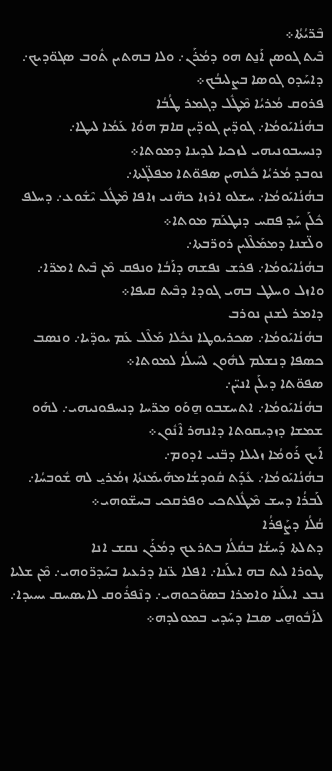ܒܶܪ̈ܝܳܬܳܐ܀
ܒܶܝܬ ܓܘܣܢ ܐܰܢ̱ܬ ܗܘ ܕܡܳܪܰܢ܇ ܘܠܐ ܒܗܬܝܢ ܬܽܘܒ ܣܓܘ̈ܕܝܟ܇ ܕܐܚܰܕܘ ܓܘܣܐ ܒܨܠܝܒܳܟ܀
ܦܪܘܩ ܡܳܪܝܳܐ ܡܶܛܽܠ ܕܓܡܪ ܛܳܒܳܐ
ܒܗܳܢܳܐܝܰܘܡܳܐ܇ ܓܘܕ̈ܝܢ ܓܘܕ̈ܝܢ ܩܐܡ ܗܘܳܐ ܥܰܡܳܐ ܠܝܛܐ܇ ܕܢܚܝܒܘܢܝܗܝ ܠܙܟܝܐ ܠܕܝܢܐ ܕܡܘܬܐ܀
ܢܘܒܕ ܡܳܪܝܳܐ ܟܽܠܗܝܢ ܣܦܘ̈ܬܐ ܡܦܠ̈ܓܬܐ܇
ܒܗܳܢܳܐܝܰܘܡܳܐ܇ ܚܫܠܘ ܐܪܙܐ ܟܗ̈ܢܝ ܙܐܦܐ ܡܶܛܽܠ ܝܶܫܽܘܥ܇ ܕܚܠܦ ܟܽܠܰܢ ܚܰܕ ܦܩܚ ܕܢܛܥܰܡ ܡܘܬܐ܀
ܘܠ̈ܫܢܐ ܕܡܡܰܠܶܠܝܢ ܪܘܪ̈ܒܬܐ܇
ܒܗܳܢܳܐܝܰܘܡܳܐ܇ ܦܪܫ ܢܦܫܗ ܕܐܰܒܳܐ ܘܢܦܩ ܡܶܢ ܒܶܝܬ ܐܡܪ̈ܐ܇ ܘܐܙܠ ܘܚܠܛ ܒܗܝ ܓܘܕܐ ܕܒܶܝܬ ܩܝܦܐ܀
ܕܐܡܪ ܠܫܢܢ ܢܘܪܒ
ܒܗܳܢܳܐܝܰܘܡܳܐ܇ ܣܟܪܝܘܛܐ ܢܟܽܠܐ ܡܰܠܶܠ ܥܰܡ ܝܘܕ̈ܝܐ܇ ܘܢܣܒ ܟܣܦܐ ܕܢܫܠܡ ܠܗܽܘܢ ܠܚܰܝܠܳܐ ܠܡܘܬܐ܀
ܣܦܘ̈ܬܐ ܕܝܠܰܢ ܐܢܝ̈ܢ܇
ܒܗܳܢܳܐܝܰܘܡܳܐ܇ ܐܬܚܫܒܘ ܗ̱ܘܰܘ ܡܪ̈ܚܐ ܕܢܚܦܘܢܝܗܝ܇ ܠܗܰܘ ܫܡܫܐ ܕܙܕܝܩܘܬܐ ܕܐܢܗܪ ܐܶܢܽܘܢ܀
ܐܰܝܟ ܪܰܘܡܳܐ ܙܠܝܠܐ ܕܒ̈ܢܝ ܐܕܘܡ܇
ܒܗܳܢܳܐܝܰܘܡܳܐ܇ ܥܺܕܰܬ ܩܽܘܕܫܳܐܡܗܰܝܡܰܢܬܳܐ ܙܡܳܪܝ̱ ܠܗ ܫܽܘܒܚܳܐ܇ ܠܰܒܪܳܐ ܕܚܫ ܡܶܛܽܠܬܟܝ ܘܦܪܩܟܝ ܒܚܫ̈ܘܗܝ܀
ܩܳܠܳܐ ܕܨܰܦܪܳܐ
ܕܬܠܬܐ ܕܰܚܫܳܐ ܒܩܳܠܳܐ ܒܬܪܥܟ ܕܡܳܪܰܢ ܢܩܫ ܐܢܐ
ܛܘܪܐ ܠܝܬ ܒܗ ܐܝܠܰܢܐ܇ ܐܦܠܐ ܥ̈ܢܐ ܕܪܥܝܐ ܒܚܰܕܪ̈ܘܗܝ܇ ܡܶܢ ܫܠܝܐ ܢܒܥ ܐܝܠܰܢܐ ܘܐܡܪܐ ܒܣܘ̈ܟܘܗܝ܇ ܕܢܶܦܪܽܘܩ ܠܐܝܣܚܩ ܝܚܝܕܐ܇ ܠܐܰܒܽܘܗ̱ܝ ܣܒܐ ܕܚܰܕܝ ܒܡܘܠܕܗ܀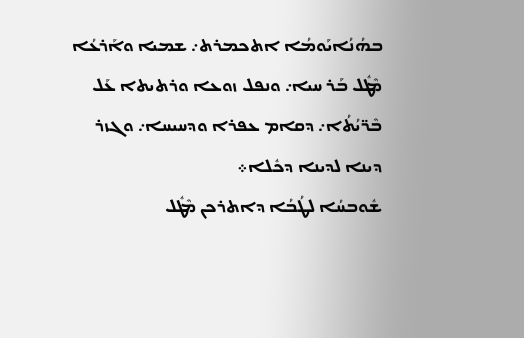ܒܗܳܢܳܐܝܰܘܡܳܐ ܐܬܟܡܪܬ܇ ܫܡܝܐ ܘܐܰܪܥܳܐ ܡܶܛܽܠ ܒܰܪ ܚܝܐ܇ ܘܢܦܠ ܙܘܥܐ ܘܪܬܝܬܐ ܥܰܠ ܒܶܪ̈ܝܳܬܳܐ܇ ܕܩܐܡ ܥܦܪܐ ܘܕܚܝܚܐ܇ ܘܓܙܪ ܕܝܢܐ ܠܕܝܢܐ ܕܟܽܠܐ܀
ܫܽܘܒܚܳܐ ܠܛܳܒܳܐ ܕܐܬܪܟܢ ܡܶܛܽܠ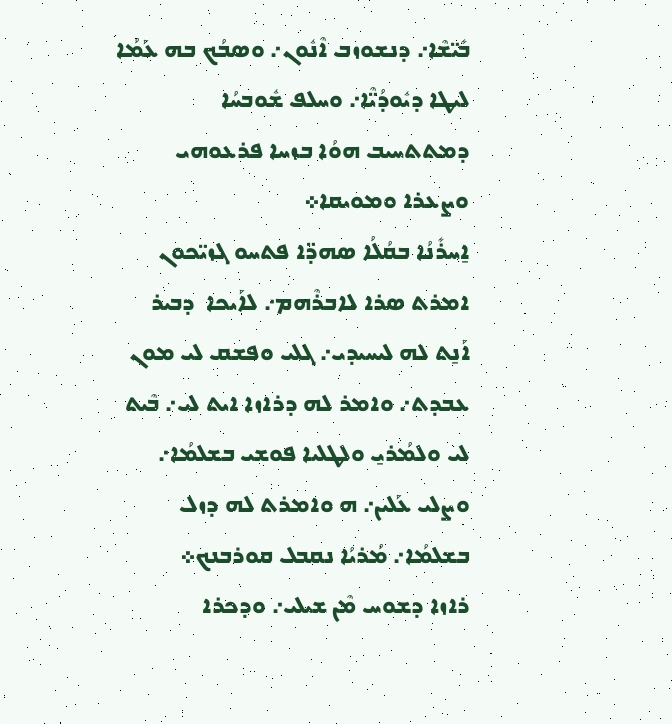ܒܺܝ̈ܫܶܐ܇ ܕܢܫܘܙܒ ܐܶܢܽܘܢ܇ ܘܣܒܳܟ ܒܗ ܥܰܡܳܐ ܠܝܛܐ ܕܝܽܘܕܳܝ̈ܶܐ܇ ܘܚܠܦ ܫܽܘܒܚܳܐ ܕܡܬܬܚܝܒ ܗܘܳܐ ܒܙܚܐ ܦܪܥܘܗܝ ܘܨܥܪܐ ܘܡܘܝܩܐ܀
ܐ̱ܚܪܺܢܳܐ ܒܩܳܠܳܐ ܣܗܕ̈ܐ ܦܬܚܘ ܓܙܝ̈ܟܘܢ
ܐܡܪܬ ܣܪܐ ܠܐܒܪܶܗܡ܇ ܠܐܰܝܟܐ  ܕܒܝܪ ܐܰܢ̱ܬ ܠܗ ܠܝܚܝܕܝ܇ ܓܠܝ ܘܦܫܩ ܠܝ ܡܘܢ ܥܒܕܬ܇ ܘܐܡܪ ܠܗ ܕܪܐܙܐ ܐܝܬ ܠܝ܇ ܒܶܝܬ ܠܝ ܘܠܡܳܪܝ̱ ܘܠܛܠܝܐ ܦܘܫܝ ܒܫܠܡܳܐ܇ ܘܨܠܝ ܥܰܠܝܢ܇ ܗ ܘܐܡܪܬ ܠܗ ܕܙܠ ܒܫܠܡܳܐ܇ ܡܳܪܝܳܐ ܢܩܒܠ ܩܘܪܒܢܟ܀
ܪܐܙܐ ܕܫܘܚ ܡܶܢ ܫܝܠܝ܇ ܘܕܟܪܐ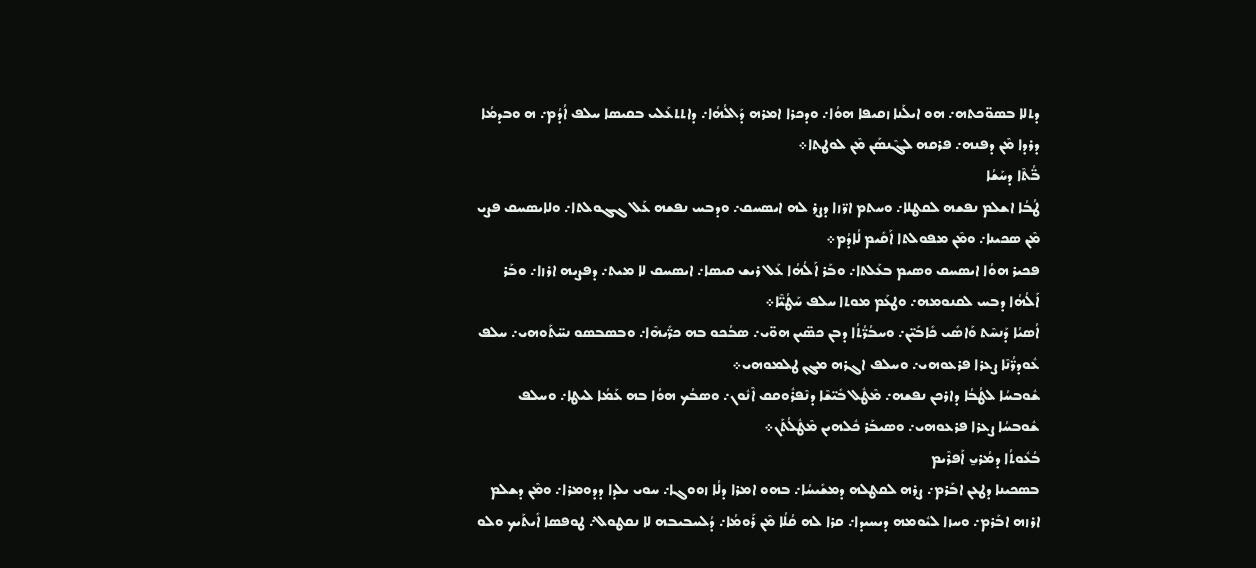ܕܬܠܐ ܒܣܘ̈ܟܬܗ܇ ܗܘ ܐܝܠܰܢܐ ܙܩܝܦܐ ܗܘܳܐ܇ ܘܕܟܪܐ ܐܡܪܗ ܕܰܐܠܳܗܳܐ܇ ܕܐܬܬܥܰܠܝ ܒܩܝܣܐ ܚܠܦ ܐܳܕܳܡ܇ ܗ ܘܒܕܡܳܐ ܕܪܕܐ ܡܶܢ ܕܦܢܗ܇ ܦܪܩܗ ܠܓܶܢܣܰܢ ܡܶܢ ܠܘܛܬܐ܀
ܒ̈ܳܬܶܐ ܕܚܰܫܳܐ
ܛܳܒܳܐ ܐܫܠܡ ܢܦܫܗ ܠܩܛܠܐ܇ ܘܚܬܡ ܐܪ̈ܙܐ ܕܨܪ ܠܗ ܐܝܣܚܩ܇ ܘܕܒܚ ܢܦܫܗ ܥܰܠ ܓܓܘܠܬܐ܇ ܘܠܐܝܣܚܩ ܦܨܝ ܡܶܢ ܣܟܝܢܐ܇ ܘܡܶܢ ܡܦܘܠܬܐ ܐܰܩܺܝܡ ܠܳܐܕܳܡ܀
ܦܟܝܪ ܗܘܳܐ ܐܝܣܚܩ ܘܣܝܡ ܒܥܰܠܬܐ܇ ܘܒܰܪ ܐܰܠܳܗܳܐ ܥܰܠ ܪܝܫ ܩܝܣܐ܇ ܐܝܣܚܩ ܠܐ ܡܝܬ܇ ܕܦܨܝܗ ܐܪܙܐ܇ ܘܒܰܪ ܐܰܠܳܗܳܐ ܕܒܚ ܠܩܢܘܡܗ܇ ܘܛܥܰܡ ܡܘܬܐ ܚܠܦ ܚܰܛܳܝ̈ܶܐ܀
ܐܳܣܝܳܐ ܕܰܢܚܶܬ ܘܰܐܣܺܝ ܟܺܐܒܰܝ̈ܢ܇ ܘܚܒܳܪ̈ܳܬܳܐ ܕܒܢ ܟܣ̈ܝܢ ܗܘ̈ܝ܇ ܣܒܳܟܘ ܒܗ ܟܪ̈ܺܝܗܶܐ܇ ܘܒܣܒܣܘ ܢܚ̈ܬܰܘܗܝ܇ ܚܠܦ ܥܽܘܕܪ̈ܳܢܶܐ ܨܥܪܐ ܦܪܥܘܗܝ܇ ܘܚܠܦ ܐܓܪܗ ܡܓܢ ܛܠܡܘܗܝ܀
ܫܽܘܒܚܳܐ ܠܛܳܒܳܐ ܕܐܪܟܢ ܢܦܫܗ܇ ܡܶܛܽܠ ܒܺܝ̈ܫܶܐ ܕܢܶܦܪܽܘܩܩ ܐܶܢܽܘܢ܇ ܘܣܒܳܟ ܗܘܳܐ ܒܗ ܥܰܡܳܐ ܠܝܛܐ܇ ܘܚܠܦ ܫܽܘܒܚܳܐ ܨܥܪܐ ܦܪܥܘܗܝ܇ ܘܣܝܒܰܪ ܟܽܠܗܝܢ ܡܶܛܽܠܳܬܰܢ܀
ܒܳܥܽܘܬܳܐ ܕܡܳܪܝ̱ ܐܰܦܪܶܝܡ
ܒܣܟܝܢܐ ܕܛܥܢ ܐܒܰܪܡ܇ ܨܪܗ ܠܩܛܠܗ ܕܡܫܺܝܚܳܐ܇ ܒܗܘ ܐܡܪܐ ܕܠܳܐ ܙܘܘܓܐ܇ ܚܘܝ ܝܠܕܐ ܕܕܘܡܪܐ܇ ܘܡܶܢ ܕܫܠܡ ܐܪܙܗ ܐܒܰܪܡ܇ ܘܚܙܐ ܠܝܽܘܡܗ ܕܝܚܝܕܐ܇ ܩܪܐ ܠܗ ܩܳܠܳܐ ܡܶܢ ܪܰܘܡܳܐ܇ ܕܳܠܚܒܝܒܗ ܠܐ ܢܩܛܘܠ܇ ܛܘܦܣܐ ܐܺܝܬܰܝܟ ܘܠܘ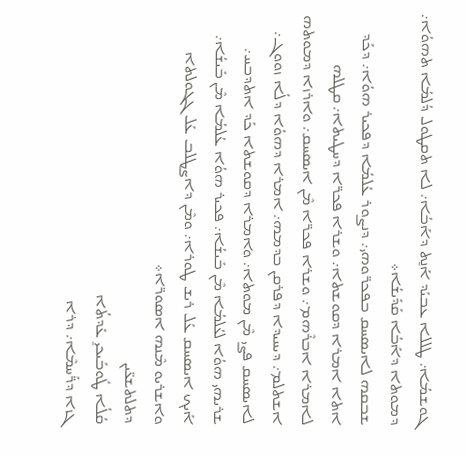ܓܘܫܡܳܐ܇ ܛܠܠܐ ܥܒܝܰܕ ܐܰܢ̱ܬ ܕܐܰܒܳܐ܇ ܠܐ ܬܩܛܘܠ ܕܳܠܡܳܐ ܬܗܘܳܐ܇ ܕܡܘܬܐ ܕܐܰܒܳܐ ܩܰܕܺܝܫܳܐ܀
ܫܒܩܗ ܠܐܝܣܚܩ ܒܦܟܪ̈ܘܗܝ܇ ܕܢܨܘܪ ܥܳܠܡܳܐ ܕܦܟܝܪ ܗܘܳܐ܇ ܕܟܰܕ ܐܬܐ ܐܡܪܐ ܕܩܘܫܬܐ܇ ܘܫܪܐ ܦܟܪ̈ܐ ܕܚܛܝܬܐ܇ ܩܛܠܗ ܠܐܡܪܐ ܐܒܪܶܗܡ܇ ܘܫܪܐ ܦܟܪ̈ܐ ܡܶܢ ܐܝܣܚܩ܇ ܘܐܪܙܐ ܕܡܘܬܗ ܐܫܬܠܡ܇ ܕܝܚܝܕܐ ܕܦܪܩܢ ܒܕܡܗ܇ ܐܡܪܐ ܕܗܘܳܐ ܕܠܳܐ ܙܘܘܓ܇ ܠܐܝܣܚܩ ܦܨܝ ܡܶܢ ܡܘܬܐ܇ ܘܐܡܪܐ ܕܩܘܫܬܐ ܟܰܕ ܐܬܕܒܚ܇ ܫܪܝܗܝ ܗܘܳܐ ܠܥܳܠܡܳܐ ܡܶܢ ܒܺܝܫܳܐ܇ ܦܟܝܪ ܗܘܳܐ ܥܳܠܡܳܐ ܡܶܢ ܒܺܝܫܳܐ܇ ܐܰܝܟ ܐܝܣܚܩ ܥܰܠ ܪܝܫ ܛܘܪܐ܇ ܘܡܶܢ ܕܐܨܛܠܒ ܥܰܠ ܓܓܘܠܬܐ ܘܐܫܪܝܘ ܡܶܢܗ ܐܣܘܪ̈ܐ܀
ܕܬܠܬܫܥ̈ܝܢ
ܩܳܠܳܐ ܛܽܘܒܰܝܟܝ̱ ܥܺܕܬܳܐ
ܓܙܐ ܕܪ̈ܰܚܡܶܐ܇ ܕܪܐ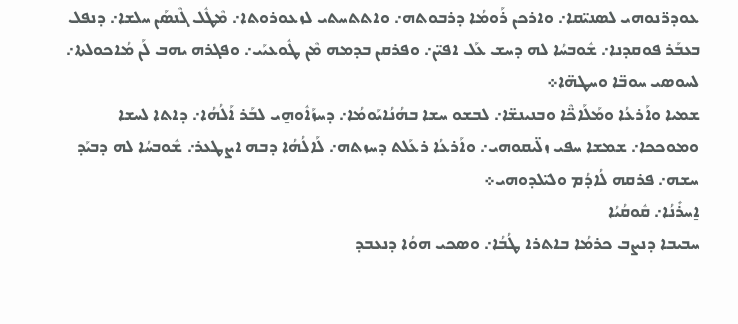ܥܘܕܪ̈ܢܘܗܝ ܠܣܢܝ̈ܩܐ܇ ܘܐܪܟܢ ܪܰܘܡܳܐ ܕܪܒܘܬܗ܇ ܘܐܬܬܚܬܝ ܠܙܥܘܪܘܬܐ܇ ܡܶܛܽܠ ܓܶܢܣܰܢ ܚܠܫܐ܇ ܕܢܦܠ ܒܥܒܰܪ ܦܘܩܕܢܐ܇ ܫܽܘܒܚܳܐ ܠܗ ܕܚܫ ܥܰܠ ܐܦܝ̈ܢ܇ ܘܦܪܩܢ ܒܕܡܗ ܡܶܢ ܛܽܘܥܝܰܝ܇ ܘܦܓܪܗ ܝܗܒ ܠܰܢ ܡܳܐܟܘܠܬܐ܇ ܠܚܘܣܝ ܚܘܒ̈ܐ ܘܚܛܗ̈ܐ܀
ܫܡܝܐ ܘܐܰܪܥܳܐ ܘܡܰܠܰܐܟ̈ܶܐ ܘܒܢܝܢܫ̈ܐ܇ ܠܒܫܘ ܚܫܐ ܒܗܳܢܳܐܝܰܘܡܳܐ܇ ܕܚܙܰܐܽܘܗ̱ܝ ܠܒܰܪ ܐܰܠܳܗܳܐ܇ ܕܐܬܐ ܠܚܫܐ ܘܡܘܟܟܐ܇ ܫܡܫܐ ܚܦܝ ܙܠ̈ܝܩܘܗܝ܇ ܘܐܰܪܥܳܐ ܪܥܰܠܬ ܕܚܙܬܗ܇ ܠܰܐܠܳܗܳܐ ܕܒܗ ܐܨܛܥܪ܇ ܫܽܘܒܚܳܐ ܠܗ ܕܒܝܰܕ ܚܫܗ܇ ܦܪܩܗ ܠܳܐܕܳܡ ܘܠܝ̈ܠܕܘܗܝ܀
ܐ̱ܚܪܺܢܳܐ܇ ܩܽܘܩܳܝܳܐ
ܚܒܝܒܐ ܕܢܨܒ ܟܪܡܳܐ ܒܐܬܪܐ ܛܳܒܳܐ܇ ܘܣܟܝ ܗܘܳܐ ܕܢܥܒܕ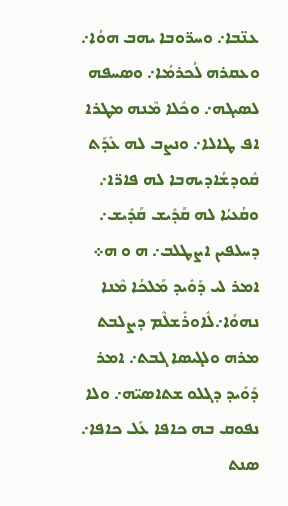ܥܢ̈ܒܐ܇ ܘܚܪ̈ܘܒܐ ܝܗܒ ܗܘܳܐ܇ ܘܥܩܪܗ ܠܳܟܪܡܳܐ܇ ܘܣܚܦܗ ܠܣܝܓܗ܇ ܘܟܽܠܐ ܡܶܢܗ ܡܛܪܐ ܐܦ ܛܐܠܐ܇ ܘܢܨܒ ܠܗ ܥܺܕܰܬ ܩܽܘܕܫܳܐܕܝܗܒܐ ܠܗ ܦܐܪ̈ܐ܇ ܘܩܳܥܝܳܐ ܠܗ ܩܰܕܺܝܫ ܩܰܕܺܝܫ܇ ܕܚܠܦܝܢ ܐܨܛܠܒ܇ ܗ ܘ ܗ܀
ܐܡܪ ܠܝ ܕܰܘܺܝܕ ܡܰܠܟܳܐ ܡܶܢܐ ܢܗܘܳܐ܇ܠܽܐܘܪܺܫܠܶܡ ܕܨܠܒܬ ܡܪܗ ܘܠܓܝܣܐ ܓܒܬ܇ ܐܡܪ ܕܰܘܺܝܕ ܕܓܠܘ ܫܬܐܣܝ̈ܗ܇ ܘܠܐ ܢܦܘܩ ܒܗ ܟܐܦܐ ܥܰܠ ܟܐܦܐ܇ ܣܢܬ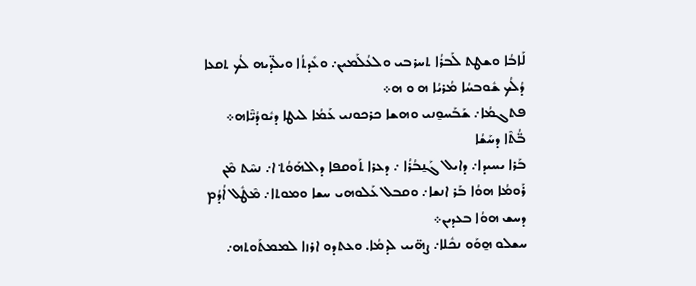ܠܰܐܒܳܐ ܘܫܛܬ ܠܰܒܪܳܐ ܬܚܪܒܝ ܘܠܥܳܠܰܡܝܢ܇ ܘܥܺܕܬܳܐ ܘܝܠ̈ܕܝܗ ܠܳܟ ܬܩܥܐ ܕܳܠܳܟ ܫܽܘܒܚܳܐ ܡܳܪܝܳܐ ܗ ܘ ܗ܀
ܦܬܓܡܳܐ܇ ܫܰܒܰܚܘ̱ܢܝ ܘܗܫܐ ܟܪܟܘܢܝ ܥܰܡܳܐ ܠܝܛܐ ܕܝܽܘܕܳܝ̈ܶܐܗ܀
ܒ̈ܳܬܶܐ ܕܚܰܫܳܐ
ܒܰܪܐ ܝܚܝܕܐ܇ ܕܐܝܠ ܓܰܢ̱ܒܳܪܳܐ ܇ ܕܥܪܐ ܬܰܘܩܦܐ ܕܐܠܗܰܘܳܬ݀ ܐ܇ ܢܚܶܬ ܡܶܢ ܪܰܘܡܳܐ ܗܘܳܐ ܒܰܪ ܐܢܫܐ܇ ܘܩܒܠ ܥܰܠܘܗܝ ܚܫܐ ܘܡܘܬܐ܇ ܡܶܛܽܠ ܐܳܕܳܡ ܕܚܫ ܗܘܳܐ ܒܥܕܝܢ܀
ܚܫܠܘ ܗ̱ܘܰܘ ܢܟܽܠܐ܇ ܨܗ̈ܝܝ ܠܕܡܳܐ. ܘܥܬܕܘ ܐܪܙܐ ܠܡܡܬܰܘܬܗ܇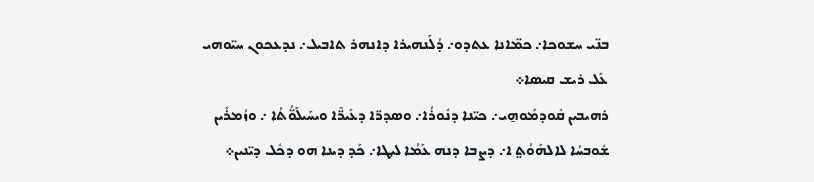ܒܢ̈ܝ ܚܫܘܟܐ܇ ܟܡ̈ܐܢܐ ܥܬܕܘ܇ ܕܳܠܰܢܗܝܪܐ ܕܐܢܗܪ ܬܐܒܝܠ܇ ܢܕܥܟܘܢ ܚܝ̈ܘܗܝ ܥܰܠ ܪܝܫ ܩܝܣܐ܀
ܪܗܝܒܝܢ ܩܽܘܕܡܰܘܗ̱ܝ܇ ܟܝ̈ܢܐ ܕܢܽܘܪܳܐ܇ ܘܣܕܪ̈ܐ ܕܥܺܝܪ̈ܶܐ ܘܝܚܰܝܠܰܘ̈ܳܬܳܐ ܇ ܘܙܳܡܪܺܝܢ ܫܽܘܒܚܳܐ ܠܐܠܗܰܘܳܬ݀ ܐ܇ ܕܨܒܐ ܕܢܗ ܥܰܡܳܐ ܠܝܛܐ܇ ܟܰܕ ܕܝܢܐ ܗܘ ܕܟܽܠ ܕܝ̈ܢܝܢ܀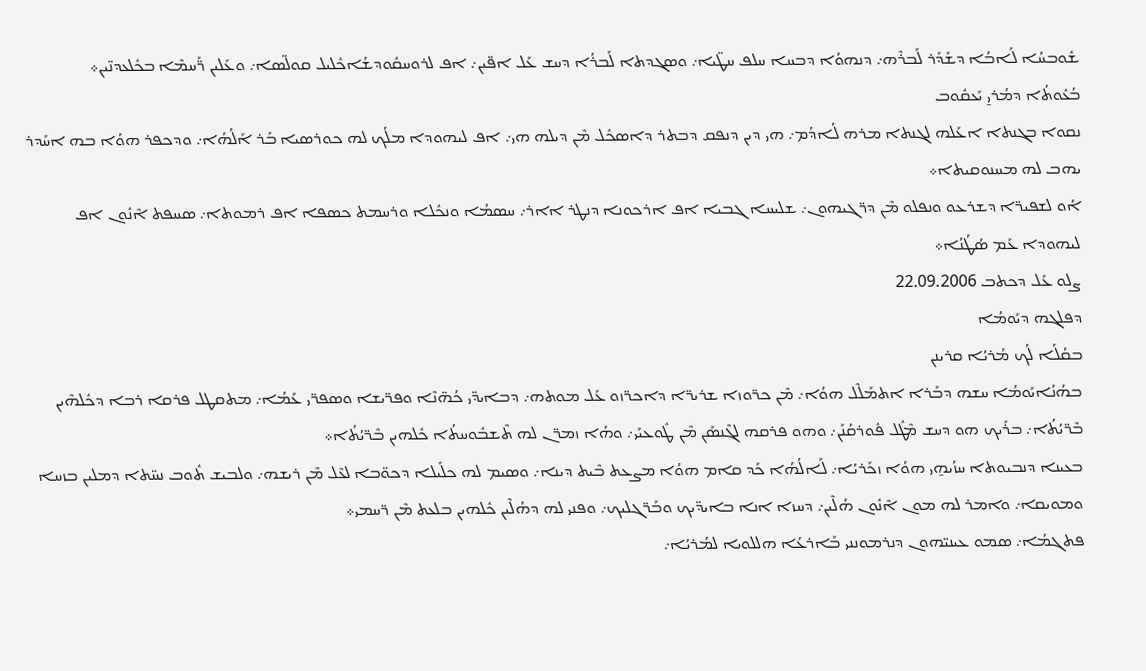ܫܽܘܒܚܳܐ ܠܰܐܒܳܐ ܕܫܰܕܰܪ ܠܰܒܪܶܗ܇ ܕܢܗܘܳܐ ܕܒܚܐ ܚܠܦ ܚܛ̈ܝܐ܇ ܘܣܓܕܬܐ ܠܰܒܪܳܐ ܕܚܫ ܥܰܠ ܐܦ̈ܝܢ܇ ܐܦ ܠܪܘܚܩܽܘܕܫܳܐܟܽܠܝܠ ܩܘܠ̈ܣܐ܇ ܘܥܰܠܝܢ ܪ̈ܰܚܡܶܐ ܒܟܽܠܥܕܢ̈ܝܢ܀
ܒܳܥܽܘܬܳܐ ܕܡܳܪܝ̱ ܝܰܥܩܽܘܒ
ܢܩܘܐ ܒܓܢܬܐ ܐܥܰܠܗ ܠܓܢܬܐ ܡܪܗ ܠܳܐܕܳܡ܇ ܗܝ ܕܝܢ ܕܢܦܩ ܕܒܬܪ ܕܐܣܟܽܠ ܡܶܢ ܕܝܠܗ ܗܝ܇ ܐܦ ܠܝܗܘܕܐ ܡܠܳܟ ܠܗ ܟܘܪܣܝܐ ܒܰܪ ܐܰܠܳܗܳܐ܇ ܘܕܟܦܪ ܗܘܳܐ ܒܗ ܐܚܰܕܪ ܝܗܒ ܠܗ ܡܚܢܘܩܝܬܐ܀
ܐܳܘ ܠܫܦܝܪ̈ܐ ܕܫܪܥܘ ܘܢܦܠܘ ܡܶܢ ܕܪ̈ܓܝܗܘܢ܇ ܫܠܝܚܐ ܓܒܝܐ ܐܦ ܐܪܟܘܢܐ ܕܢܛܪ ܐܐܪ܇ ܚܣܡܳܐ ܘܢܟܽܠܐ ܘܪܚܡܬ ܟܣܦܐ ܐܦ ܪܡܘܬܐ܇ ܣܚܦܬ ܐܶܢܽܘܢ ܐܦ ܠܝܗܘܕܐ ܥܰܡ ܣܳܛܳܢܳܐ܀
ܨܠܘ ܥܰܠ ܕܟܬܒ 22.09.2006
ܕܦܠܓܗ ܕܝܰܘܡܳܐ
ܒܩܳܠܳܐ ܠܳܟ ܡܳܪܝܳܐ ܩܪܝܢܢ
ܒܗܳܢܳܐܝܰܘܡܳܐ ܚܫܗ ܕܒܰܪܐ ܐܬܡܰܠܶܠ ܗܘܳܐ܇ ܡܶܢ ܟܪ̈ܘܙܐ ܫܪܝܪ̈ܐ ܕܐܟܪ̈ܙܘ ܥܰܠ ܡܘܬܗ܇ ܕܒܐܝܕ̈ܝ ܟܳܗ̈ܢܶܐ ܘܦܪ̈ܝܫܐ ܘܣܦܪ̈ܝ ܥܰܡܳܐ܇ ܡܬܩܛܠ ܦܪܩܐ ܪܒܐ ܕܟܽܠܗܶܝܢ ܒܶܪ̈ܝܳܬܳܐ܇ ܒܪܺܝܟ ܗܘ ܕܚܫ ܡܶܛܽܠ ܦܽܘܪܩܳܢܰܢ܇ ܘܗܘ ܦܪܩܗ ܠܓܶܢܣܰܢ ܡܶܢ ܛܽܘܥܝܰܝ܇ ܘܗܳܐ ܙܡܪ̈ܢ ܠܗ ܬܶܫܒܽܘܚܬܳܐ ܟܽܠܗܝܢ ܒܶܪ̈ܝܳܬܳܐ܀
ܒܥܝܢܐ ܕܢܒܝܘܬܐ ܚܙܳܝܗ̱ܝ ܗܘܳܐ ܙܟܰܪܝܳܐ܇ ܠܰܐܠܳܗܳܐ ܟܰܕ ܩܐܡ ܗܘܳܐ ܡܨܥܬ ܒܶܝܬ ܕܝܢܐ܇ ܘܣܝܡ ܠܗ ܟܠܺܝܠܐ ܕܟܘ̈ܒܐ ܠܥܶܠ ܡܶܢ ܪܝܫܗ܇ ܘܠܒܝܫ ܬܽܘܒ ܢܚ̈ܬܐ ܕܡܠܝܢ ܒܙܚܐ ܘܡܘܝܩܐ܇ ܘܐܡܪ ܠܗ ܡܘܢ ܐܶܢܽܘܢ ܗܳܠܶܝܢ܇ ܕܚܙܐ ܐܢܐ ܒܐܝܕ̈ܝܟ ܘܒܰܪ̈ܓܠܝܟ܇ ܘܦܢܝ ܠܗ ܕܗܳܠܶܝܢ ܟܽܠܗܝܢ ܒܠܥܬ ܡܶܢ ܪ̈ܚܡܝ܀
ܦܬܓܡܳܐ܇ ܣܡܘ ܥܝܢܝ̈ܗܘܢ ܕܢܪܡܘܢܢܝ ܒܰܐܪܥܳܐ ܗܠܠܘܝܐ ܠܡܳܪܝܳܐ܇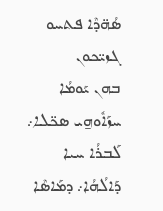ܣܳܗ̈ܕܶܐ ܦܬܚܘ ܓܙܝ̈ܟܘܢ
ܒܗܢ ܝܰܘܡܳܐ ܚܙܰܐܽܘܗ̱ܝ ܣܟ̈ܠܐ܇ ܠܰܒܪܳܐ ܚܝܐ ܕܰܐܠܳܗܳܐ܇ ܕܡܰܐܣܶܐ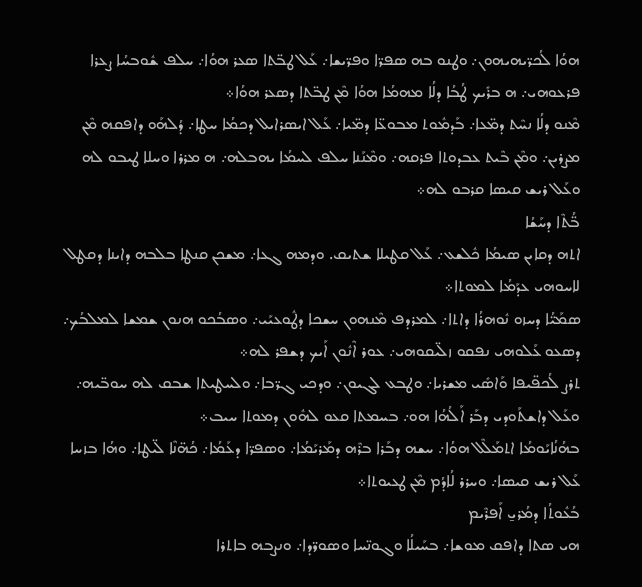ܗܘܳܐ ܠܳܟܪ̈ܝܗܝܗܘܢ܇ ܘܛܢܘ ܒܗ ܣܦܪ̈ܐ ܘܦܪ̈ܝܫܐ܇ ܥܰܠ ܛܒ̈ܬܐ ܣܥܪ ܗܘܳܐ܇ ܚܠܦ ܫܽܘܒܚܳܐ ܨܥܪܐ ܦܪܥܘܗܝ܇ ܗ ܒܪܺܝܟ ܛܳܒܳܐ ܕܠܳܐ ܡܗܡܳܐ ܗܘܳܐ ܡܶܢ ܛܒ̈ܬܐ ܕܣܥܪ ܗܘܳܐ܀
ܡܶܢܘ ܕܠܳܐ ܢܚܶܬ ܕܡ̈ܥܐ܇ ܒܰܕܡܽܘܬ ܡܒܘܥ̈ܐ ܕܡ̈ܝܐ܇ ܥܰܠ ܐܝܣܪܐܝܠ ܕܟܡܳܐ ܚܛܐ܇ ܕܳܠܗܰܘ ܕܐܦܩܗ ܡܶܢ ܡܨܪܝܢ܇ ܘܡܶܢ ܒܶܝܬ ܥܒܕܘܬܐ ܦܪܩܗ܇ ܘܡܶܢܰܢܐ ܚܠܦ ܠܚܡܳܐ ܝܗܒܠܗ܇ ܗ ܡܪܪܐ ܘܚܠܐ ܛܝܒܘ ܠܗ ܘܥܰܠ ܪܝܫ ܩܝܣܐ ܩܪܒܘ ܠܗ܀
ܒ̈ܳܬܶܐ ܕܚܰܫܳܐ
ܐܬܗ ܕܩܐܝܢ ܣܝܡܳܐ ܟܽܠܫܥ܇ ܥܰܠ ܩܛܝܠܐ ܫܬܝܩ. ܘܕܡܗ ܓܥܐ܇ ܡܫܟܢ ܩܢܛܐ ܒܠܒܗ ܕܐܝܢܐ ܕܩܛܠ ܠܐܚܘܗܝ ܥܕܰܡܳܐ ܠܡܘܬܐ܀
ܣܡܰܝ̈ܳܐ ܕܚܙܘ ܢܽܘܗܪܳܐ ܕܐܬܐ܇ ܠܡܪܕܦ ܡܶܢܗܘܢ ܚܫܟܐ ܕܛܽܘܥܝܰܝ܇ ܘܣܒܳܟܘ ܗܢܘܢ ܫܡܫܐ ܠܡܠܒܳܟ܇ ܕܣܥܘ ܥܰܠܘܗܝ ܢܦܩܘ ܙܠ̈ܝܩܘܗܝ܇ ܥܘܪ ܐܶܢܽܘܢ ܐܰܝܟ ܕܫܦܪ ܠܗ܀
ܬܪܨ ܠܳܟܦ̈ܝܦܐ ܘܰܐܣܺܝ ܡܫܪܝܐ܇ ܘܛܒܥ ܠܓܝܘܢ܇ ܘܕܟܝ ܓܪ̈ܒܐ܇ ܘܠܚܛܝܬܐ ܫܒܩ ܠܗ ܚܘܒ̈ܝܗ܇ ܘܥܰܠ ܕܐܫܬܰܘܕܝ ܕܒܰܪ ܐܰܠܳܗܳܐ ܗܘ܇ ܒܚܡܬܐ ܩܥܘ ܠܗܽܘܢ ܕܡܘܬܐ ܚܝܒ܀
ܒܗܳܢܳܐܝܰܘܡܳܐ ܐܬܡܰܠܶܠ ܗܘܳܐ܇ ܚܫܗ ܕܒܰܪܐ ܒܪܶܗ ܕܡܰܪܝܰܡܳܐ܇ ܘܣܦܪ̈ܐ ܕܥܰܡܳܐ܇ ܟܳܗ̈ܢܶܐ ܠ̈ܝܛܐ܇ ܘܗܳܐ ܒܙܚܐ ܥܰܠ ܪܝܫ ܩܝܣܐ܇ ܘܚܪܪ ܠܳܐܕܳܡ ܡܶܢ ܛܥܝܘܬܐ܀
ܒܳܥܽܘܬܳܐ ܕܡܳܪܝ̱ ܐܰܦܪܶܝܡ
ܗܝ ܣܬܐ ܕܐܦܩ ܡܘܫܐ܇ ܒܚܰܝܠܳܐ ܘܓܘܢ̈ܚܐ ܘܣܘܪ̈ܕܐ܇ ܘܢܨܒܗ ܒܐܬܪܐ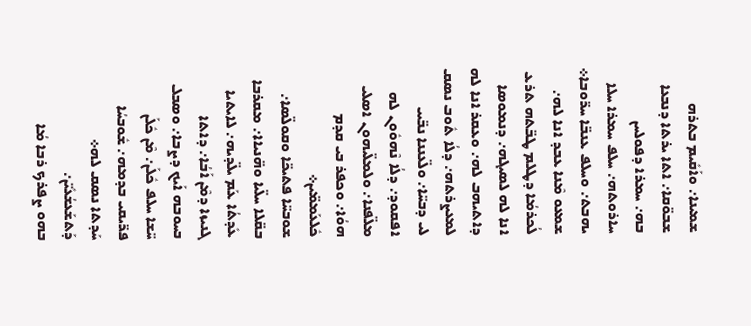ܫܡܝܢܐ܇ ܘܐܰܩܺܝܡ ܒܬܪܗ ܫܒܘ̈ܩܐ܇ ܐܬܐ ܝܪܬܐ ܕܢܒܥܐ ܒܗ܇ ܚܡܪܐ ܕܦܘܠܚܢ ܚܐܪܘܬܗ܇ ܚܠܦ ܚܡܪܐ ܚܠܐ ܝܗܒܬ܇ ܘܚܠܦ ܥܢܒ̈ܐ ܚܪ̈ܘܒܐ܀
ܫܡܥܘ ܡܶܢܐ ܥܒܕ ܐܢܐ ܠܗ܇ ܠܳܟܪܡܳܐ ܕܛܠܡ ܛܒ̈ܬܗ ܬܪܥ ܐܢܐ ܠܗ ܠܣܝܓܗ܇ ܕܢܡܘܣܐ ܕܐܬܝܗܒ ܠܗ܇ ܘܥܩܪ ܐܢܐ ܠܗ ܠܡܥܨܪܬܗ܇ ܕܠܳܐ ܬܽܘܒ ܢܣܩ ܠܝ ܕܒܚ̈ܐ܇ ܘܠ̈ܥܢܢܐ ܢܒ̈ܝܝ ܐܦܩܘܕ܇ ܕܠܳܐ ܢܶܗܘܽܘܢ ܠܗ ܡܠ̈ܦܢܐ܇ ܘܠܡܠ̈ܝܗܘܢ ܐܣܠܝ ܗܘܳܐ܇ ܘܟܦܪ ܒܝ ܩܕܡ ܟܽܠܥܰܡܡ̈ܝܢ܀
ܫܘܒܚ̈ܐ ܦܬܝܟ̈ܐ ܘܩܘܠ̈ܣܐ܇ ܒܩ̈ܠܐ ܚܠ̈ܝܐ ܘܗ̈ܢܝܐܐ܇ ܡܩܪܒܐ ܥܺܕܬܳܐ ܥܰܡ ܝܠ̈ܕܝܗ܇ ܠܐܝܬܝܐ ܓܢܝܙܐ ܕܡܶܢ ܐܰܒܳܐ܇ ܕܐܬܐ ܒܚܘܒܗ ܐܰܝܟ ܕܨܒܐ܇ ܘܣܒܠ ܚ̈ܫܐ ܚܠܦ ܟܽܠܰܢ܇ ܡܶܢ ܟܽܠܰܢ ܦܪ̈ܝܩܝ ܒܕܡܗ܇ ܫܽܘܒܚܳܐ ܚܰܕܬܐ ܢܣܩ ܠܗ܀
ܕܰܬܫܰܥܫܳܥܺܝ̈ܢ܇
ܒܗܘ ܨܦܪܟ ܪܒܐ ܡܳܐ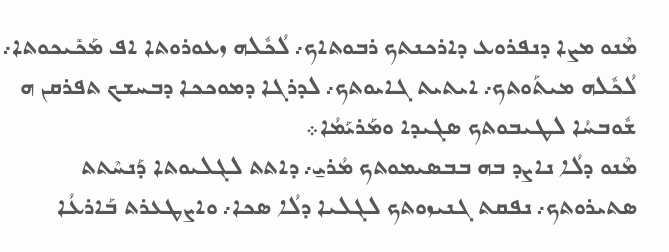ܡܶܢܘ ܡܨܐ ܕܢܦܪܘܥ ܕܐܪܟܢܬܟ ܪܒܘܬܐܟ܇ ܠܳܟܽܠܗ ܙܥܘܪܘܬܐ ܐܦ ܡܰܟܺܝܟܘܬܐ܇ ܠܳܟܽܠܗ ܡܝܬܰܘܬܟ܇ ܐܝܬܝܬ ܓܐܝܘܬܟ܇ ܠܕܪܓܐ ܕܡܘܟܟܐ ܕܒܚܫܟ ܬܦܪܩܢ ܗ ܫܽܘܒܚܳܐ ܠܛܝܒܘܬܟ ܣܓܝܕܐ ܘܡܰܪܝܰܡܳܐ܀
ܡܶܢܘ ܕܠܳܐ ܢܐܨܕ ܒܗ ܒܒܣܝܡܘܬܟ ܡܳܪܝ̱܇ ܕܐܬܬ ܠܓܠܝܘܬܐ ܕܰܢܚܶܬܬ ܣܬܝܪܘܬܟ܇ ܢܦܩܬ ܓܢܝܙܘܬܟ ܠܓܠܝܐ ܕܠܳܐ ܣܟܐ܇ ܘܐܨܛܥܪܬ ܒܰܐܪܥܳܐ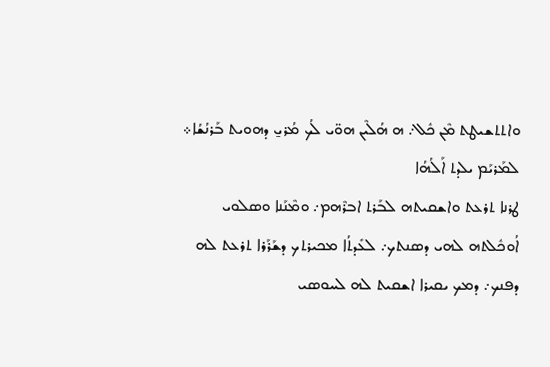ܘܐܬܬܫܝܛܬ ܡܶܢ ܟܽܠ܇ ܗ ܗܳܠܶܝܢ ܗܘ̈ܝ ܠܳܟ ܡܳܪܝ̱ ܕܗܘܝܬ ܒܰܪܢܳܫܳܐ܀
ܠܡܰܪܝܰܡ ܝܠܕܬ ܐܰܠܳܗܳܐ
ܛܪܢܐ ܬܪܥܬ ܘܐܫܩܝܬܗ ܠܒܰܪܬ ܐܒܪܶܗܡ܇ ܘܡܶܢܰܢܐ ܘܣܠܘܝ ܐܳܘܟܽܠܬܗ ܠܗܝ ܕܣܢܬܟ܇ ܠܥܺܕܬܳܐ ܡܟܝܪܬܟ ܕܫܰܪܰܪܐ ܬܪܥܬ ܠܗ ܕܦܢܟ܇ ܕܡܟ ܝܩܝܪܐ ܐܫܩܝܬ ܠܗ ܠܚܘܣܝ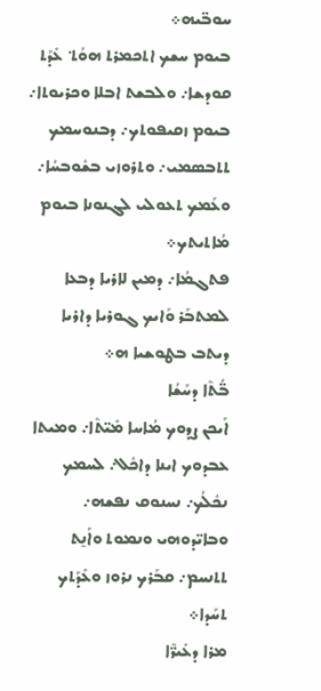ܚܘܒ̈ܝܗ܀
ܒܝܘܡ ܚܫܟ ܐܬܟܡܪܬ ܗܘܳܬ݀  ܥܺܕܰܬ ܩܘܕܫܐ܇ ܘܠܒܫܬ ܐܒܠܐ ܘܟܪܝܘܬܐ܇ ܒܝܘܡ ܙܩܝܦܘܬܟ܇ ܕܒܢܘܚܡܟ ܬܬܒܣܡܝ܇ ܘܬܪܘܙܝ ܒܫܽܘܒܚܳܐ܇ ܘܥܰܡܟ ܬܥܘܠܝ ܠܓܢܘܢܐ ܒܝܘܡ ܡܳܐܬܝܬܟ܀
ܦܬܓܡܳܐ܇ ܕܡܝܢ ܠܐܪܝܐ ܕܒܥܐ ܠܡܬܒܰܪ ܘܰܐܝܟ ܓܘܪܝܐ ܕܐܪܝܐ ܕܝܬܒ ܒܛܘܫܝܐ ܗ܀
ܒ̈ܳܬܶܐ ܕܚܰܫܳܐ
ܐܰܝܟܢ ܨܕܘܟ ܡܳܐܚܐ ܡܺܝ̈ܬܶܐ܇ ܘܡܝܬܐ ܥܒܕܘܟ ܐܝܢܐ ܕܐܟܽܠ܇ ܠܚܡܟ ܢܟܽܠܳܟ܇ ܢܚܢܘܩ ܢܦܫܗ܇ ܘܒܐܝ̈ܕܘܗܝ ܘܢܡܘܬ ܘܐܰܢ̱ܬ ܬܬܢܚܡ܇ ܩܒܰܪܟ ܢܪܘܙ ܘܥܺܕܰܬܟ ܬܚܰܕܐ܀
ܡܪܐ ܕܥܺܝܪ̈ܶܐ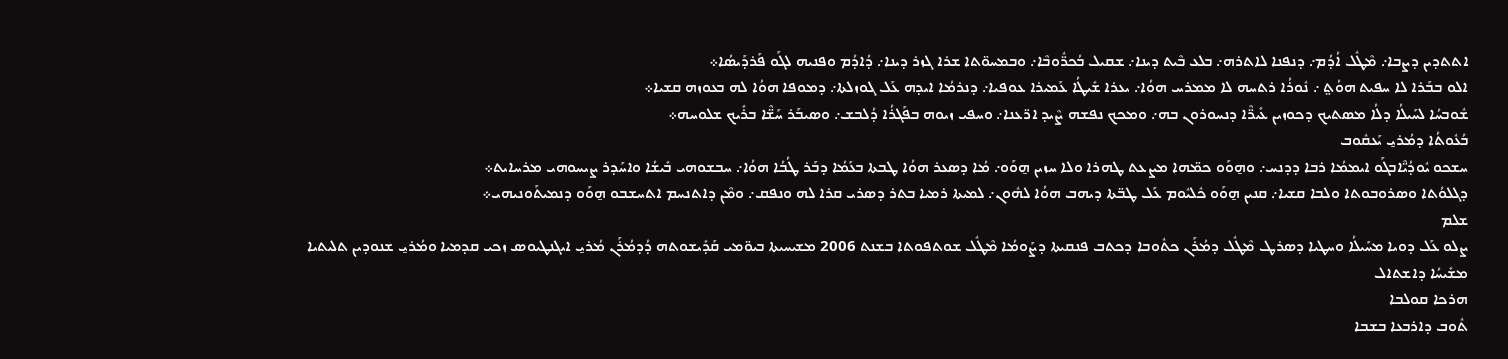ܐܬܬܕܝܢ ܕܨܒܐ܇ ܡܶܛܽܠ ܐܳܕܳܡ܇ ܕܢܦܢܐ ܠܐܬܪܗ܇ ܒܠܥ ܒܶܝܬ ܕܝܢܐ܇ ܫܩܝܠ ܒܳܟܪ̈ܽܘܒܶܐ܇ ܘܒܡܚܘ̈ܬܐ ܫܪܐ ܓܙܪ ܕܝܢܐ܇ ܕܳܐܕܳܡ ܘܦܢܝܗ ܠܓܰܘ ܦܰܪܕܰܝܣܳܐ܀
ܐܠܘ ܒܒܰܪܐ ܠܐ ܚܦܝܬ ܗܘܳܬ݀ ܇ ܢܽܘܪܳܐ ܪܬܚܗ ܠܐ ܡܡܪܚ ܗܘܳܐ܇ ܝܥܪܐ ܫܺܝܛܳܐ ܥܰܡܝܪܐ ܥܘܦܝܐ܇ ܕܢܪܡܳܐ ܐܝܕܗ ܥܰܠ ܓܘܙܠܬܐ܇ ܕܡܘܦܐ ܗܘܳܐ ܠܗ ܒܥܘܙܗ ܩܫܝܐ܀
ܫܽܘܒܚܳܐ ܠܚܰܝܠܳܐ ܕܠܳܐ ܡܣܬܝܟ ܕܟܘܙܝܢ ܥܺܝܪ̈ܶܐ ܕܢܚܘܪܘܢ ܒܗ܇ ܘܡܟܟ ܢܦܫܗ ܨܶܝܕ ܐܪ̈ܥܢܐ܇ ܘܚܦܝ ܙܝܘܗ ܒܦܰܓܪܳܐ ܕܳܠܒܫ܇ ܘܣܝܒܰܪ ܚܰܫ̈ܶܐ ܒܪܺܝܟ ܫܠܘܚܗ܀
ܒܳܥܽܘܬܳܐ ܕܡܳܪܝ̱ ܝܰܥܩܽܘܒ
ܚܫܟܘ ܝܽܘܕܳܝ̈ܶܐܒܓܰܘ ܐܝܡܡܳܐ ܪܒܐ ܕܕܢܚ܇ ܘܗ̱ܘܰܘ ܟܡ̈ܗܐ ܡܨܥܬ ܛܗܪܐ ܘܠܐ ܚܙܝܢ ܗ̱ܘܰܘ܇ ܡܳܐ ܕܣܥܪ ܗܘܳܐ ܛܒܬܐ ܒܥܰܡܳܐ ܕܒܰܪ ܛܳܒܳܐ ܗܘܳܐ܇ ܚܒܫܘܗܝ ܒܺܝܫܳܐ ܘܐܚܰܕܪ ܨܝܚܘܗܝ ܡܪܚܐܝܬ܀
ܕܓܠܘܳܬܐ ܘܣܪܘܒܘܬܐ ܘܠܒܐ ܩܫܝܐ܇ ܩܢܝܢ ܗ̱ܘܰܘ ܟܽܠܝܽܘܡ ܥܰܠ ܛܒ̈ܬܐ ܕܝܗܒ ܗܘܳܐ ܠܗܽܘܢ܇ ܠܡܝܬܐ ܪܡܝܐ ܒܬܪ ܕܣܪܝ ܩܪܐ ܠܗ ܘܢܦܩ܇ ܘܡܶܢ ܕܐܬܢܚܡ ܐܬܚܫܒܘ ܗ̱ܘܰܘ ܕܢܡܝܬܰܘܢܝܗܝ܀
ܫܠܡ
ܨܠܘ ܥܰܠ ܕܘܝܐ ܡܚܰܝܠܳܐ ܘܚܛܝܐ ܕܣܪܛ ܡܶܛܽܠ ܕܡܳܪܰܢ ܟܬܽܘܒܐ ܕܟܬܒ ܦܢܩܝܬܐ ܕܨܰܘܡܳܐ ܡܶܛܽܠ ܫܘܬܦܘܬܐ ܒܫܢܬ 2006 ܡܫܝܚܝܬܐ ܒܝܘ̈ܡܝ ܩܰܕܺܝܫܘܬܗ ܕܳܕܡܳܪܰܢ ܡܳܪܝ̱ ܐܝܓܢܛܝܘܣ ܙܟܝ ܩܕܡܝܐ ܘܡܳܪܝ̱ ܫܢܘܕܝܢ ܬܠܝܬܝܐ
ܡܫܺܝܚܳܐ ܕܐܫܬܐܠ
ܗܪܟܐ ܩܘܠܒܐ
ܬܽܘܒ ܕܐܪܒܥܐ ܒܫܒܐ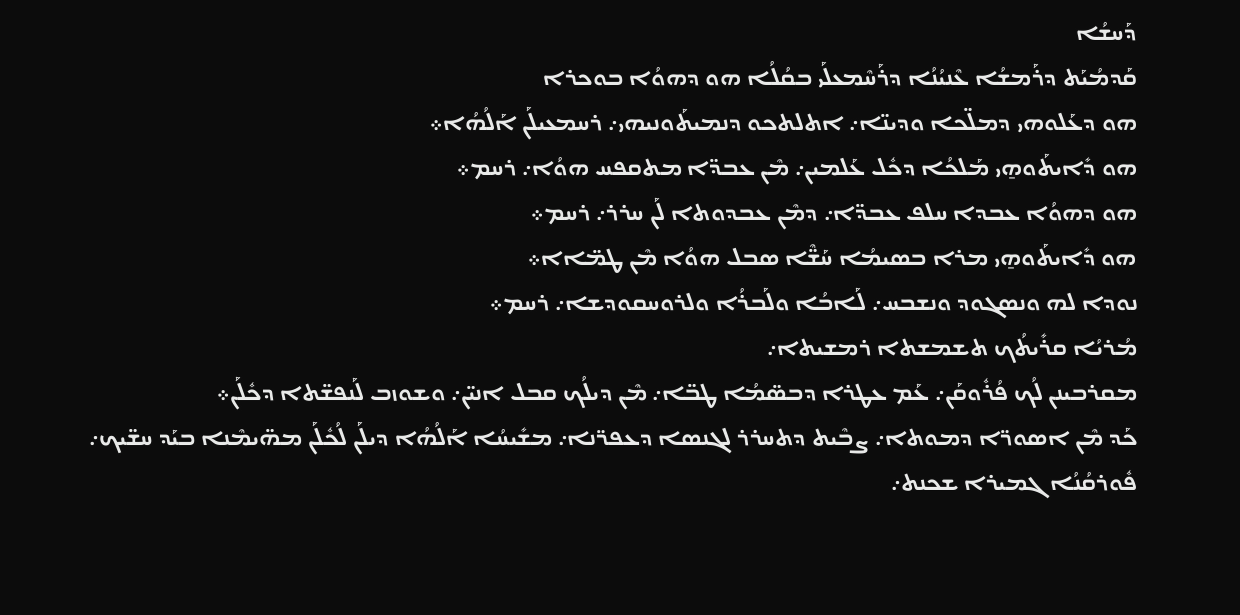ܕܰܚܫܳܐ
ܩܰܕܡܳܝܰܬ ܕܪܰܡܫܳܐ ܥܶܢܝܳܢܳܐ ܕܪܰܚܶܡܥܠܰܝ ܒܩܳܠܳܐ ܗܘ ܕܗܘܳܐ ܒܘܟܪܐ
ܗܘ ܕܥܰܠܘܗܝ ܕܡܠ̈ܟܐ ܘܕܝܢ̈ܐ܇ ܐܬܠܬܟܘ ܕܢܡܝܬܰܘܢܝܗܝ܇ ܪܚܡܥܝܠܰܢ ܐܰܠܳܗܳܐ܀
ܗܘ ܕܺܐܝܬܰܘܗ̱ܝ ܡܰܠܟܳܐ ܕܟܽܠ ܥܰܠܡܝܢ܇ ܡܶܢ ܥܒܕ̈ܐ ܡܬܩܦܚ ܗܘܳܐ܇ ܪܚܡ܀
ܗܘ ܕܗܘܳܐ ܥܒܕܐ ܚܠܦ ܥܒܕ̈ܐ܇ ܕܡܶܢ ܥܒܕܘܬܐ ܠܰܢ ܚܪܪ܇ ܪܚܡ܀
ܗܘ ܕܺܐܝܬܰܘܗ̱ܝ ܡܪܐ ܒܣܝܡܳܐ ܚܰܫ̈ܶܐ ܣܒܠ ܗܘܳܐ ܡܶܢ ܛܡ̈ܐܐ܀
ܢܘܕܐ ܠܗ ܘܢܣܓܘܕ ܘܢܫܒܚ܇ ܠܰܐܒܳܐ ܘܠܰܒܪܳܐ ܘܠܪܘܚܩܘܕܫܐ܇ ܪܚܡ܀
ܡܳܪܝܳܐ ܩܪܺܝܬܳܟ ܬܫܡܫܬܐ ܪܡܫܝܬܐ܇
ܡܩܪܒܝܢܢ ܠܳܟ ܦܳܪܽܘܩܰܢ܇ ܥܰܡ ܥܛܪܐ ܕܒܣ̈ܡܳܐ ܛܒ̈ܐ܇ ܡܶܢ ܕܝܠܳܟ ܩܒܠ ܐܢܝ̈ܢ܇ ܘܫܘܙܒ ܠܰܢܦܫ̈ܬܐ ܕܟܽܠܰܢ܀
ܟܰܕ ܡܶܢ ܐܣܘܪ̈ܐ ܕܡܘܬܐ܇ ܨܒܶܝܬ ܕܬܚܪܪ ܠܓܢܣܐ ܕܥܦܪ̈ܢܐ܇ ܡܫܺܝܚܳܐ ܐܰܠܳܗܳܐ ܕܝܠܰܢ ܠܳܟܽܠܰܢ ܡܗ̈ܝܡܶܢܐ ܒܝܰܕ ܚܫ̈ܝܟ܇ ܦܽܘܪܩܳܢܳܐ ܓܡܝܪܐ ܫܟܢܬ܇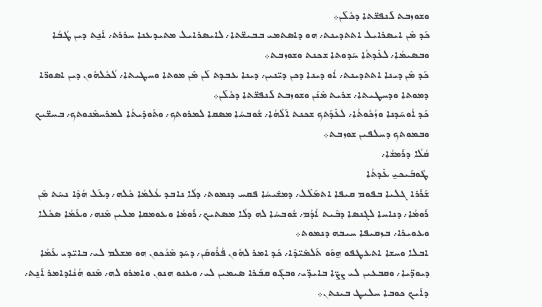ܘܫܘܙܒܬ ܠܰܢܦܫ̈ܬܐ ܕܟܽܠܰܢ܀
ܟܰܕ ܡܶܢ ܐܝܣܪܐܝܠ ܐܬܬܕܝܢܬ܇ ܗܘ ܕܐܣܬܡܝ ܒܒܝܫ̈ܬܐ܇ ܠܐܝܣܪܐܝܠ ܡܬܝܕܥܢܐ ܚܪܪܬ܇ ܐܰܢ̱ܬ ܕܝܢ ܛܳܒܳܐ ܘܒܣܝܡܳܐ܇ ܠܥܺܕܬܳܐ ܚܰܕܘܬܐ ܫܟܢܬ ܘܫܘܙܒܬ܀
ܟܰܕ ܡܶܢ ܕܝܢܐ ܐܬܬܕܝܢܬ܇ ܐܳܘ ܕܝܢܐ ܕܟܢ ܕܝ̈ܢܝܢ܇ ܕܝܢܐ ܥܒܕܬ ܠܰܢ ܡܶܢ ܡܘܬܐ ܘܚܛܝܬܐ܇ ܠܳܟܽܠܗܽܘܢ ܕܝܢ ܐܣܘܪ̈ܐ ܕܡܘܬܐ ܘܕܚܛܝܬܐ܇ ܫܪܝܬ ܡܶܢܰܢ ܘܫܘܙܒܬ ܠܰܢܦܫ̈ܬܐ ܕܟܽܠܰܢ܀
ܟܰܕ ܐܳܘܚܰܕܢܐ ܘܙܳܟܽܘܬܳܐ܇ ܠܥܺܕܰܬܟ ܫܟܢܬ ܐܰܠܳܗܳܐ܇ ܫܽܘܒܚܳܐ ܡܣܩܐ ܠܡܪܘܬܟ܇ ܘܬܰܘܕܺܝܬܳܐ ܠܡܪܚܡܶܢܘܬܟ܇ ܒܚܫ̈ܝܟ ܘܒܡܘܬܟ ܕܚܠܦܝܢ ܫܘܙܒܬ܀
ܩܳܠܳܐ ܕܪܰܡܫܳܐ܇
ܛܽܘܒܰܝܟܝ̱ ܥܺܕܬܳܐ
ܫܰܪܰܪܐ ܓܠܝܐ ܒܦܘܡ ܩܝܦܐ ܐܬܡܰܠܶܠ܇ ܕܡܫܺܝܚܳܐ ܦܩܚ ܕܢܡܘܬ܇ ܕܠܳܐ ܢܐܒܕ ܥܳܠܡܳܐ ܟܽܠܗ܇ ܕܥܰܠ ܗܳܕܶܐ ܢܚܶܬ ܡܶܢ ܪܰܘܡܳܐ܇ ܕܢܐܚܐ ܠܓܢܣܐ ܕܒܶܝܬ ܐܳܕܳܡ܇ ܫܽܘܒܚܳܐ ܠܗ ܕܠܳܐ ܡܣܬܝܟ܇ ܪܰܘܡܳܐ ܘܥܘܡܩܐ ܡܠܝܢ ܡܶܢܗ܇ ܘܥܰܡܳܐ ܣܟܽܠܐ ܘܥܘܝܪܐ܇ ܒܙܩܝܦܐ ܚܝܒܗ ܕܢܡܘܬ܀
ܐܒܠܐ ܘܚܫܐ ܐܬܥܛܦܘ ܗ̱ܘܰܘ ܬܰܠܡܺܝ̈ܕܶܐ܇ ܟܰܕ ܐܡܪ ܠܗܽܘܢ ܦܳܪܽܘܩܰܢ܇ ܕܚܰܕ ܡܶܢܳܟܘܢ ܗܘ ܡܫܠܡ ܠܝ܇ ܒܐܝ̈ܕܝ ܥܰܡܳܐ ܕܝܘܕ̈ܝܐ܇ ܘܩܒܥܝܢ ܠܝ ܨܨ̈ܐ ܒܐܝܕ̈ܝ܇ ܘܒܓܰܘ ܩܒܰܪܐ ܣܝܡܝܢ ܠܝ܇ ܘܥܢܘ ܗܢܘܢ ܘܐܡܪܘ ܠܗ܇ ܡܶܢܘ ܗܳܢܳܐܕܐܡܪ ܐܰܢ̱ܬ܇ ܕܐܰܝܟ ܟܘܒܐ ܚܠܝܛ ܒܝܢܬܢ܀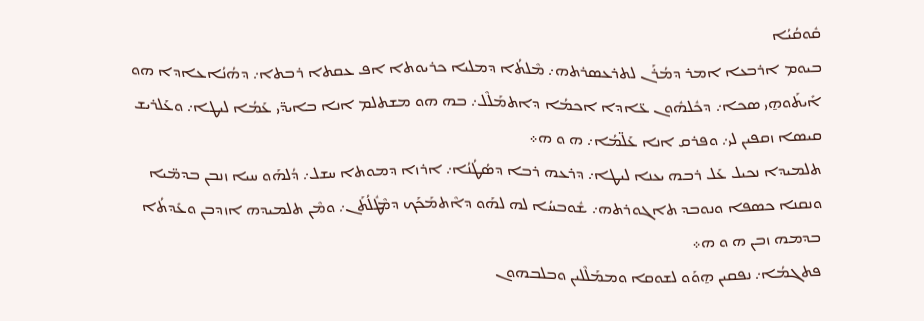ܩܽܘܩܳܝܳܐ
ܒܝܘܡ ܐܪܒܥܐ ܐܡܪ ܕܡܳܪܰܢ ܠܬܪܥܣܪܬܗ܇ ܡܶܠܬܳܐ ܕܡܠܝܐ ܟܪܝܘܬܐ ܐܦ ܥܩܬܐ ܪܒܬܐ܇ ܕܗܳܢܳܐܥܐܕܐ ܗܘ ܐܺܝܬܰܘܗ̱ܝ ܣܟܐ܇ ܕܟܽܠܗܽܘܢ ܥ̈ܐܕܐ ܐܟܡܳܐ ܕܐܬܡܰܠܶܠ܇ ܒܗ ܗܘ ܡܫܬܠܡ ܐܢܐ ܒܐܝܕ̈ܝ ܥܰܡܳܐ ܠܝܛܐ܇ ܘܥܰܠܪܝܫ ܩܝܣܐ ܙܩܦܝܢ ܠܝ܇ ܘܦܪܩ ܐܢܐ ܥܰܠ̈ܡܳܐ܇ ܗ ܘ ܗ܀
ܬܠܡܝܕܐ ܢܟܝܠ ܥܰܠ ܪܒܗ ܝܥܢܐ ܠܝܛܐ܇ ܕܪܥܗ ܪܒܐ ܕܣܳܛܳܢܳܐ܇ ܐܪܙܐ ܕܡܘܬܐ ܚܫܠ܇ ܕܳܠܗܰܘ ܚܝܐ ܙܢܒܢ ܒܕܡ̈ܝܐ ܘܢܩܢܐ ܟܣܦܐ ܘܢܘܒܕ ܬܐܓܘܪܬܗ܇ ܫܽܘܒܚܳܐ ܠܗ ܠܗܰܘ ܕܐܶܬܡܰܟܰܟ ܕܡܶܛܽܠܳܬܰܢ܇ ܘܡܶܢ ܬܠܡܝܕܗ ܐܙܕܒܢ ܘܥܺܕܬܳܐ ܒܕܡܗ ܙܒܢ ܗ ܘ ܗ܀
ܦܬܓܡܳܐ܇ ܢܦܩܝܢ ܗ̱ܘܰܘ ܠܫܘܩܐ ܘܡܡܰܠܶܠܝܢ ܘܒܠܒܗܘܢ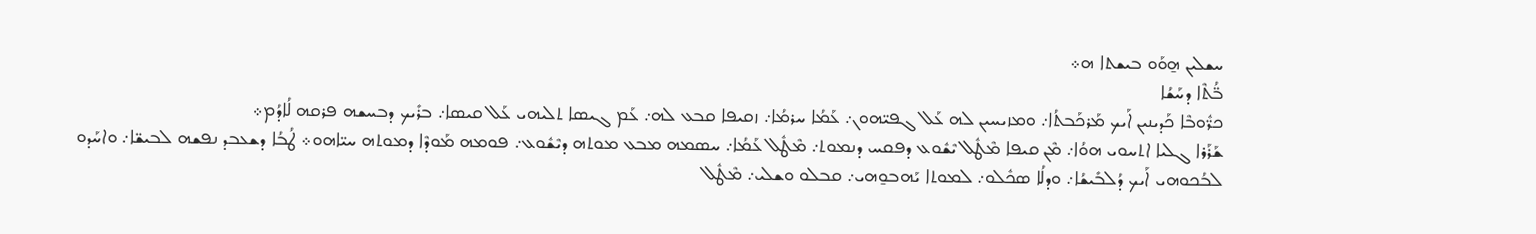ܚܫܠܝܢ ܗ̱ܘܰܘ ܒܝܫܬܐ ܗ܀
ܒ̈ܳܬܶܐ ܕܚܰܫܳܐ
ܟܪ̈ܽܘܒܶܐ ܟܰܕܝܢܝܢ ܐܰܝܟ ܡܰܪܟܰܒܬܳܐ܇ ܘܡܙܝܚܝܢ ܠܗ ܥܰܠ ܓܦܝ̈ܗܘܢ܇ ܥܰܡܳܐ ܚܪܡܳܐ܇ ܙܩܝܦܐ ܩܒܥ ܠܗ܇ ܥܰܡ ܓܝܣܐ ܬܠܝܗܝ ܥܰܠ ܩܝܣܐ܇ ܒܪܺܝܟ ܕܒܚܫܗ ܦܪܩܗ ܠܳܐܕܳܡ܀
ܫܰܪܰܪܐ ܓܠܝܐ ܐܬܚܘܝ ܗܘܳܐ܇ ܡܶܢ ܩܝܦܐ ܡܶܛܽܠ ܝܶܫܽܘܥ ܕܦܩܚ ܕܢܡܘܬ܇ ܡܶܛܽܠ ܥܰܡܳܐ܇ ܚܣܡܗ ܡܒܥ ܡܘܬܗ ܕܝܶܫܽܘܥ܇ ܦܘܡܗ ܡܰܘܕܶܐ ܕܡܘܬܗ ܚܝ̈ܐܗܘ܀ ܛܳܒܳܐ ܕܫܥܒܕ ܢܦܫܗ ܠܒܝܫ̈ܐ܇ ܘܐܚܰܕܘ ܠܒܳܟܘܗܝ ܐܰܝܟ ܕܳܠܒܺܝܫܳܐ܇ ܘܕܠܳܐ ܣܟܽܠܘ܇ ܠܡܘܬܐ ܝܰܗܒܘ̱ܗܝ܇ ܩܒܠܘ ܘܫܠܝ܇ ܡܶܛܽܠ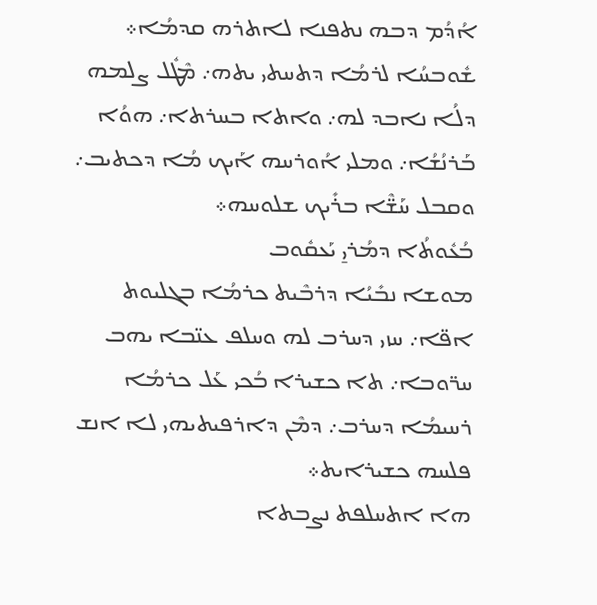ܐܳܕܳܡ ܕܒܗ ܢܬܦܢܐ ܠܐܬܪܗ ܩܕܡܳܐ܀
ܫܽܘܒܚܳܐ ܠܪܡܳܐ ܕܬܚܬܝ ܝܬܗ܇ ܡܶܛܽܠ ܨܠܡܗ ܕܠܳܐ ܢܐܒܕ ܠܗ܇ ܘܐܬܐ ܒܚܪܬܐ܇ ܗܘܳܐ ܒܰܪܢܳܫܳܐ܇ ܘܡܠܝ ܐܳܘܪܚܗ ܐܰܝܟ ܡܳܐ ܕܟܬܝܒ܇ ܘܩܒܠ ܚܰܫ̈ܶܐ ܒܪܺܝܟ ܫܠܘܚܗ܀
ܒܳܥܽܘܬܳܐ ܕܡܳܪܝ̱ ܝܰܥܩܽܘܒ
ܡܘܫܐ ܢܒܺܝܳܐ ܕܪܒܶܝܬ ܟܪܡܳܐ ܒܓܠܝܘܬ ܐܦ̈ܐ܇ ܚܙܝ ܕܚܪܒ ܠܗ ܘܚܠܦ ܥܢ̈ܒܐ ܝܗܒ ܚܪ̈ܘܒܐ܇ ܬܐ ܟܫܝܪܐ ܒܳܟܝ ܥܰܠ ܟܪܡܳܐ ܪܚܝܡܳܐ ܕܚܪܒ܇ ܕܡܶܢ ܕܐܪܦܝܬܝܗܝ ܠܐ ܐܢܫ ܦܠܚܗ ܟܫܝܪܐܝܬ܀
ܗܐ ܐܬܚܠܦܬ ܢܨܒܬܐ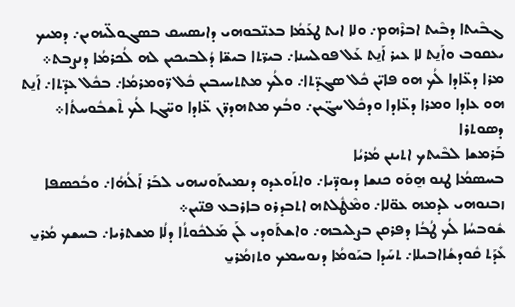ܓܒܶܝܬܐ ܕܒܶܝܬ ܐܒܪܶܗܡ܇ ܘܠܐ ܐܝܬ ܛܥܰܡܳܐ ܒܥܢ̈ܒܘܗܝ ܕܐܝܣܚܩ ܒܣܓܘܠ̈ܝܗܝܢ܇ ܕܡܝܟ ܝܥܩܘܒ ܘܐܰܢ̱ܬ ܠܐ ܥܝܪ ܐܰܢ̱ܬ ܥܰܠ ܦܘܠܚܢܐ܇ ܒܝܪ̈ܬܐ ܒܝܫ̈ܐ ܕܳܠܒܝܟܝܢ ܠܗ ܠܳܟܪܡܳܐ ܕܢܨܒܬ܀
ܡܪܐ ܕܥ̈ܐܕܐ ܠܳܟ ܗܘ ܦܐܝ̈ܢ ܟܽܠ ܣܓܕ̈ܬܐ܇ ܘܠܳܟ ܡܬܬܚܝܒܝܢ ܟܽܠ ܪ̈ܘܡܪܡܳܐ܇ ܒܟܽܠ ܥܕ̈ܬܐ܇ ܐܰܢ̱ܬ ܗܘ ܥܐܕܐ ܘܡܪܐ ܕܥ̈ܐܕܐ ܘܕܟܽܠ ܚܓ̈ܝܢ܇ ܘܒܳܟ ܡܬܗܕܪ̈ܢ ܥ̈ܐܕܐ ܘܚ̈ܓܐ ܠܳܟ ܬܶܫܒܽܘܚܬܳܐ܀
ܕܣܘܬܪܐ
ܒܰܪܡܫܐ ܠܒܶܝܬܟ ܐܬܝܢܢ ܡܳܪܝܳܐ
ܒܚܣܡܳܐ ܛܢܘ ܗ̱ܘܰܘ ܟܢܫܐ ܕܝܘܕ̈ܝܐ܇ ܘܐܬܰܘܥܕܘ ܕܢܡܝܬܰܘܢܝܗܝ ܠܒܰܪ ܐܰܠܳܗܳܐ܇ ܘܒܳܟܣܦܐ ܙܒܢܘܗܝ ܠܕܡܗ ܥܘ̈ܠܐ܇ ܘܡܶܛܽܠܬܗ ܐܬܒܕܪܘ ܒܐܪܒܥ ܦܢ̈ܝܢ܀
ܫܽܘܒܚܳܐ ܠܳܟ ܛܳܒܳܐ ܕܦܪܩܢ ܒܨܠܝܒܗ܇ ܘܐܫܬܰܘܕܝ ܠܰܢ ܡܰܠܟܽܘܬܳܐ ܕܠܳܐ ܡܫܬܪܝܐ܇ ܒܚܫܟ ܡܳܪܝ̱ ܥܺܕܰܬ ܩܽܘܕܫܳܐܐܒܝܠܐ܇ ܬܚܰܕܐ ܒܝܰܘܡܳܐ ܕܢܘܚܡܟ ܘܬܙܡܳܪܝ̱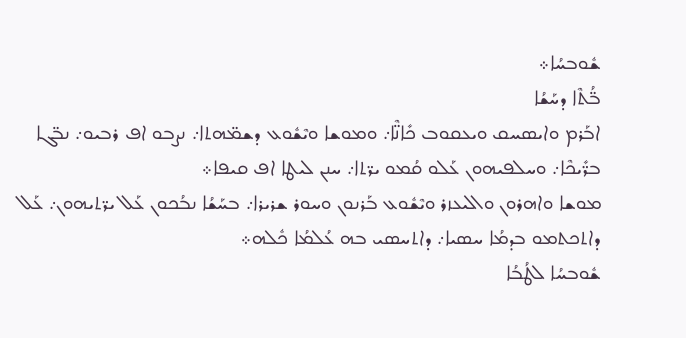ܫܽܘܒܚܳܐ܀
ܒ̈ܳܬܶܐ ܕܚܰܫܳܐ
ܐܒܰܪܡ ܘܐܝܣܚܩ ܘܝܥܩܘܒ ܟܺܐܢ̈ܶܐ܇ ܘܡܘܫܐ ܘܝܶܫܽܘܥ ܕܫܡ̈ܗܬܐ܇ ܢܨܒܘ ܐܦ ܪܒܝܘ܇ ܢܒ̈ܓܐ ܒܪ̈ܺܝܟܶܐ܇ ܘܚܠܦܝܗܘܢ ܥܰܠܘ ܩܳܡܘ ܝܪ̈ܬܐ܇ ܚܢܢ ܠܝܛܐ ܐܦ ܩܝܦܐ܀
ܡܘܫܐ ܘܐܗܪܘܢ ܘܐܠܝܥܙܪ ܘܝܶܫܽܘܥ ܒܰܪܢܘܢ ܘܚܘܪ ܫܪܝܪܐ܇ ܒܚܰܫܳܐ ܢܒܳܟܘܢ ܥܰܠ ܝܪ̈ܬܝܗܘܢ܇ ܥܰܠ ܕܐܬܟܬܡܘ ܒܕܡܳܐ ܚܣܝܐ܇ ܕܐܬܚܣܝ ܒܗ ܥܳܠܡܳܐ ܟܽܠܗ܀
ܫܽܘܒܚܳܐ ܠܛܳܒܳܐ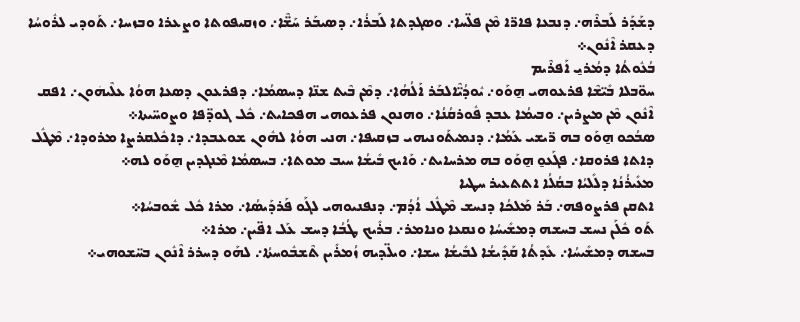ܕܫܰܕܰܪ ܠܰܒܪܶܗ܇ ܕܢܒܥܐ ܦܐܪ̈ܐ ܡܶܢ ܦܠ̈ܚܐ܇ ܘܣܓܕܬܐ ܠܰܒܪܳܐ܇ ܕܣܝܒܰܪ ܚܰܫ̈ܶܐ܇ ܘܙܩܝܦܘܬܐ ܘܨܥܪܐ ܘܒܙܚܐ܇ ܬܰܘܕܝ ܠܪܽܘܚܳܐ ܕܥܩܪ ܐܶܢܽܘܢ܀
ܒܳܥܽܘܬܳܐ ܕܡܳܪܝ̱ ܐܰܦܪܶܝܡ
ܚܘ̈ܒܠܐ ܒܺܝ̈ܫܶܐ ܦܪܥܘܗܝ ܗ̱ܘܰܘ܇ ܝܽܘܕܳܝ̈ܶܐܠܒܰܪ ܐܰܠܳܗܳܐ܇ ܕܡܶܢ ܒܶܝܬ ܫܢ̈ܐ ܕܚܣܡܳܐ܇ ܕܦܪܥܘܢ ܕܣܥܐ ܗܘܳܐ ܥܠܶܝܗܿܘܢ܇ ܐܦܩ ܐܶܢܽܘܢ ܡܶܢ ܡܨܪܝܢ܇ ܘܒܝܡܳܐ ܥܒܕ ܦܽܘܪܩܳܢܳܐ܇ ܘܗܢܘܢ ܦܪܥܘܗܝ ܗܦܟܐܝܬ܇ ܟܽܠ ܓܘܕ̈ܦܐ ܘܨܘܚ̈ܝܬܐ܀
ܣܒܳܟܘ ܗ̱ܘܰܘ ܒܗ ܪ̈ܝܫܝ ܥܰܡܳܐ܇ ܕܢܡܝܬܰܘܢܝܗܝ ܒܙܩܝܦܐ܇ ܗܢܝ ܗܘܳܐ ܠܗܽܘܢ ܫܘܥܒܕܐ܇ ܕܐܟܽܠܩܪܨܐ ܡܪܘܕܐ܇ ܡܶܛܽܠ ܕܐܬܐ ܦܪܘܩܐ܇ ܦܓܰܥܘ̱ ܗ̱ܘܰܘ ܒܗ ܡܪܚܐܝܬ܇ ܘܰܐܝܟ ܒܺܝܫܳܐ ܚܝܒ ܡܘܬܐ܇ ܒܚܣܡܳܐ ܡܶܢܓܕܝܢ ܗ̱ܘܰܘ ܠܗ܀
ܡܥܺܝܪܳܢܳܐ ܕܠܺܠܝܳܐ ܒܩܳܠܳܐ ܐܬܬܥܝܪ ܚܛܝܐ
ܐܬܩܢ ܦܪܨܘܦܗ܇ ܒܰܪ ܡܰܠܟܳܐ ܕܢܚܫ ܡܶܛܽܠ ܐܳܕܳܡ܇ ܕܢܦܢܝܘܗܝ ܠܓܰܘ ܦܰܪܕܰܝܣܳܐ܇ ܡܪܐ ܟܽܠ ܫܽܘܒܚܳܐ܀
ܬܰܘ ܟܽܠܰܢ ܢܚܫ ܒܚܫܗ ܕܡܫܺܝܚܳܐ ܘܢܩܥܐ ܘܢܐܡܪ܇ ܒܪܺܝܟ ܛܳܒܳܐ ܕܚܫ ܥܰܠ ܐܦ̈ܝܢ܇ ܡܪܐ܀
ܒܚܫܗ ܕܡܫܺܝܚܳܐ܇ ܥܺܕܬܳܐ ܩܰܕܺܝܫܳܐ ܠܒܺܝܫܳܐ ܚܫܐ܇ ܘܝܠ̈ܕܝܗ ܙܳܡܪܺܝܢ ܬܶܫܒܽܘܚܬܳܐ܇ ܠܗܰܘ ܕܚܪܪ ܐܶܢܽܘܢ ܒܚ̈ܫܘܗܝ܀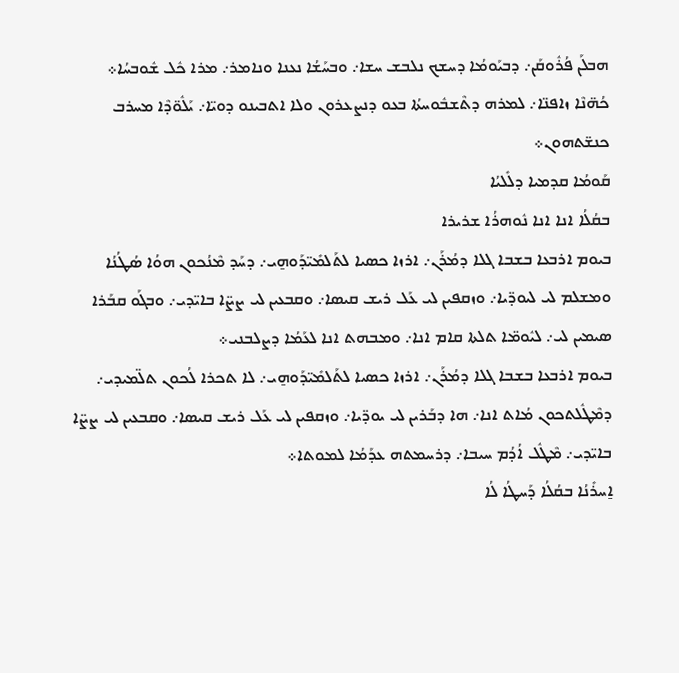ܗܒܠܰܢ ܦܳܪܽܘܩܰܢ܇ ܕܒܝܰܘܡܳܐ ܕܚܫܟ ܢܠܒܫ ܚܫܐ܇ ܘܒܚܰܫܳܐ ܢܥܢܐ ܘܢܐܡܪ܇ ܡܪܐ ܟܽܠ ܫܽܘܒܚܳܐ܀
ܟܳܗ̈ܢܶܐ ܙܐܦܢ̈ܐ܇ ܠܡܪܗ ܕܬܶܫܒܽܘܚܬܳܐ ܒܥܘ ܕܢܨܥܪܘܢ ܘܠܐ ܐܬܒܝܢܘ ܕܘܝ̈ܐ܇ ܝܰܠܽܘ̈ܕܶܐ ܡܚܪܒ ܟܢܫ̈ܬܗܘܢ܀
ܩܰܘܡܳܐ ܩܕܡܝܐ ܕܠܺܠܝܳܐ
ܒܩܳܠܳܐ ܐܢܐ ܐܢܐ ܢܽܘܗܪܳܐ ܫܪܝܪܐ
ܒܝܘܡ ܐܪܒܥܐ ܒܫܒܐ ܓܠܐ ܕܡܳܪܰܢ܇ ܐܪܙܐ ܟܣܝܐ ܠܬܰܠܡܺܝ̈ܕܰܘܗ̱ܝ܇ ܕܚܰܕ ܡܶܢܳܟܘܢ ܗܘܳܐ ܣܳܛܳܢܳܐ ܘܡܫܠܡ ܠܝ ܠܝܘܕ̈ܝܐ܇ ܘܙܩܦܝܢ ܠܝ ܥܰܠ ܪܝܫ ܩܝܣܐ܇ ܘܩܒܥܝܢ ܠܝ ܨܨ̈ܐ ܒܐܝ̈ܕܝ܇ ܘܒܓܰܘ ܩܒܰܪܐ ܣܝܡܝܢ ܠܝ܇ ܠܝܽܘܡ̈ܐ ܬܠܬܐ ܩܐܡ ܐܢܐ܇ ܘܡܒܗܬ ܐܢܐ ܠܥܰܡܳܐ ܕܨܠܒܢܝ܀
ܒܝܘܡ ܐܪܒܥܐ ܒܫܒܐ ܓܠܐ ܕܡܳܪܰܢ܇ ܐܪܙܐ ܟܣܝܐ ܠܬܰܠܡܺܝ̈ܕܰܘܗ̱ܝ܇ ܠܐ ܬܟܪܐ ܠܳܟܘܢ ܬܠ̈ܡܝܕܝ܇ ܕܡܶܛܽܠܬܟܘܢ ܡܳܐܬ ܐܢܐ܇ ܗܐ ܕܒܰܪܝܢ ܠܝ ܝܘܕ̈ܝܐ܇ ܘܙܩܦܝܢ ܠܝ ܥܰܠ ܪܝܫ ܩܝܣܐ܇ ܘܩܒܥܝܢ ܠܝ ܨܨ̈ܐ ܒܐܝ̈ܕܝ܇ ܡܶܛܽܠ ܐܳܕܳܡ ܚܝܒܐ܇ ܕܪܚܡܬܗ ܥܕܰܡܳܐ ܠܡܘܬܐ܀
ܐ̱ܚܪܺܢܳܐ ܒܩܳܠܳܐ ܕܰܚܛܳܐ ܠܳܐ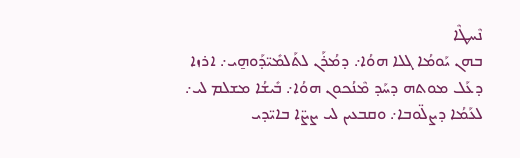ܢܶܚܛܶܐ
ܒܗܢ ܝܰܘܡܳܐ ܓܠܐ ܗܘܳܐ܇ ܕܡܳܪܰܢ ܠܬܰܠܡܺܝ̈ܕܰܘܗ̱ܝ܇ ܐܪܙܐ ܕܥܰܠ ܡܘܬܗ ܕܚܰܕ ܡܶܢܳܟܘܢ ܗܘܳܐ܇ ܒܺܝܫܳܐ ܡܫܠܡ ܠܝ܇ ܠܥܰܡܳܐ ܕܨܠ̈ܘܒܐ܇ ܘܩܒܥܝܢ ܠܝ ܨܨ̈ܐ ܒܐܝ̈ܕܝ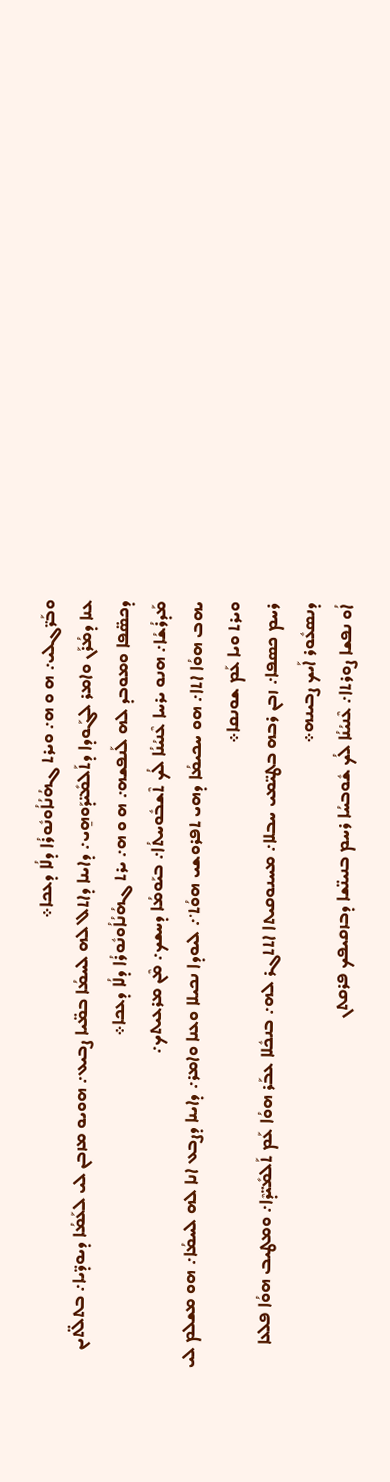ܘܒܰܪ̈ܓܠܝ܇ ܗ ܘ ܗ܇ ܘܝܪܬ ܓܗܳܢܳܐܳܘܢܽܘܪܳܐ ܕܠܳܐ ܕܥܟܐ܀
ܥܢܐ ܕܡܳܪܰܢ ܘܐܡܪ ܠܓܰܘܕܐ ܕܬܰܠܡܺܝ̈ܕܰܘܗ̱ܝ܇ ܕܐܝܢܐ ܕܐܬܠ ܠܗ ܠܚܡܳܐ ܒܡ̈ܝܐ ܨܒܝܥ܇ ܗܘܝܘ ܡܙܒܢ ܠܝ ܠܥܰܡܳܐ ܕܝܘܕ̈ܝܐ܇ ܒܬܠ̈ܬܝܢ ܕܟܣ̈ܦܐ ܘܡܘܒܕ ܠܗ ܠܰܢܦܫܗ܇ ܗ ܘ ܗ܇ ܝܪܬ ܓܗܳܢܳܐܳܘܢܽܘܪܳܐ ܕܠܳܐ ܕܥܟܐ܀
ܡܰܕܪܳܫܳܐ܇ ܗܢܘ ܝܪܚܐ ܥܶܢܝܳܢܳܐ ܠܳܟ ܬܶܫܒܽܘܚܬܳܐ܇ ܒܝܰܘܡܳܐ ܕܚܫܟ܇ ܡܶܢ ܡܪܥܝܬܟ܇
ܝܗܒ ܗܘܳܐ ܐܬܐ܇ ܗܘ ܚܟܝܡܳܐ ܕܗܝ ܬܦܪܘܫܝ ܗܘܳܬ݀ ܇ ܠܝܘܕܐ ܢܟܝܠܐ ܘܥܢܐ ܘܐܡܪ܇ ܕܐܝܢܐ ܕܨܒܥ ܐܢܐ ܠܗ ܠܚܡܳܐ܇ ܗܘ ܡܫܠܡ ܠܝ ܘܝܪܬ ܘܝܐ ܥܰܡ ܫܘܢܩܐ܀
ܪܚܡ ܟܣܦܐ܇ ܙܒܢ ܪܒܗ ܒܛܝ̈ܡܝ ܚܒܠܐ܇ ܡܚܢܘܩܝܬܐ ܐܬܬܓܪ ܠܗ܇ ܒܢܟܽܠܐ ܥܒܰܪ ܗܘܳܐ ܥܰܡ ܬܰܠܡܺܝ̈ܕܶܐ܇ ܘܡܛܝܒ ܗܘܳܐ ܦܠܥܐ ܕܢܣܥܽܘܪ ܐܰܝܟ ܨܒܝܢܗ܀
ܐܳܘ ܢܦܫܐ ܨܘܪܬܐ܇ ܥܶܢܝܳܢܳܐ ܠܳܟ ܫܽܘܒܚܳܐ ܪܚܡ ܒܢܝܢ̈ܫܐ ܕܒܙܩܝܦܟ ܦܪܩܬܢ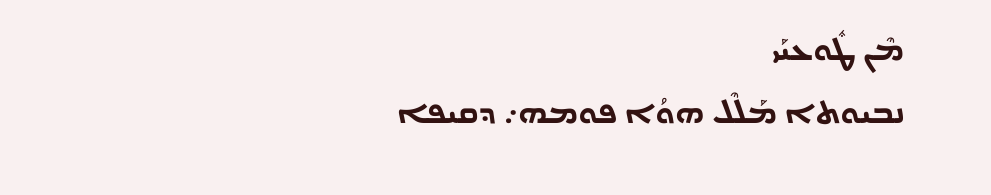ܡܶܢ ܛܽܘܥܝܰܝ
ܢܒܝܘܬܐ ܡܰܠܶܠ ܗܘܳܐ ܦܘܡܗ܇ ܕܩܝܦܐ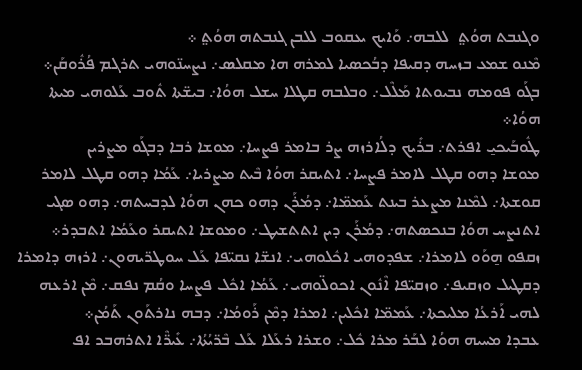ܘܓܢܒܬ ܗܘܳܬ݀  ܠܠܒܗ܇ ܘܰܐܝܟ ܝܥܩܘܒ ܠܠܒܢ ܓܢܒܬܗ ܗܘܳܬ݀ ܀
ܡܶܢܘ ܫܡܥ ܒܙܚܗ ܕܩܝܦܐ ܕܒܳܟܣܝܐ ܠܡܪܗ ܗܐ ܡܩܠܣ܇ ܢܨܚܢ̈ܘܗܝ ܬܪܓܡ ܦܳܪܽܘܩܰܢ܀
ܒܓܰܘ ܦܘܡܗ ܢܒܝܘܬܐ ܡܰܠܶܠ܇ ܘܒܠܒܗ ܩܛܠܐ ܚܫܠ ܗܘܳܐ܇ ܒܝܫ̈ܬܐ ܬܽܘܒ ܥܰܠܘܗܝ ܡܝܬܐ ܗܘܳܐ܀
ܛܽܘܒܰܝܟܝ̱ ܐܦܪܬ܇ ܒܪܺܝܟ ܕܠܳܐܪܙܗ ܨܪ ܒܐܡܪ ܦܨܚܐ܇ ܡܘܫܐ ܪܒܐ ܕܒܓܰܘ ܡܨܪܝܢ
ܡܘܫܐ ܕܗܘ ܩܛܠ ܠܐܡܪ ܦܨܚܐ܇ ܐܬܝܩܪ ܗܘܳܐ ܒܶܝܬ ܡܨܪܝܐ܇ ܥܰܡܳܐ ܕܗܘ ܩܛܠ ܠܐܡܪ ܩܘܫܬܐ܇ ܠܡܶܢܐ ܡܨܥܪ ܒܝܢܬ ܥܰܡܡ̈ܐ܇ ܕܡܳܪܰܢ ܕܗܘ ܟܗܢ ܗܘܳܐ ܠܕܒܚܬܗ܇ ܕܗܘ ܣܓܝ ܐܬܢܨܚ ܗܘܳܐ ܒܢܟܣܬܗ܇ ܕܡܳܪܰܢ ܕܝܢ ܐܬܬܫܝܛ܇ ܘܡܘܫܐ ܐܬܝܩܪ ܘܥܰܡܳܐ ܐܬܒܕܪ܀
ܙܩܦܘ ܗ̱ܘܰܘ ܠܐܡܪܐ܇ ܫܦܕܘܗܝ ܐܟܽܠܘܗܝ܇ ܐܢܫ̈ܐ ܢܩܝ̈ܦܐ ܥܰܠ ܚܘܛܪ̈ܝܗܘܢ܇ ܐܪܙܗ ܕܐܡܪܐ ܕܩܛܝܠ ܘܙܩܝܦ܇ ܘܙܩܝ̈ܦܐ ܐܶܢܽܘܢ ܐܟܘܠ̈ܘܗܝ܇ ܥܰܡܳܐ ܐܟܽܠ ܦܨܚܐ ܘܩܳܡ ܢܦܩ܇ ܡܶܢ ܐܪܥܗ ܠܗܝ ܐܰܪܥܳܐ ܡܠܝܟܬܐ܇ ܥܰܡܡ̈ܐ ܐܟܽܠܝܢ܇ ܐܡܪܐ ܕܡܶܢ ܪܰܘܡܳܐ܇ ܕܒܗ ܢܐܪܬܰܘܢ ܬܰܡܳܢ܀
ܥܒܕܐ ܡܚܝܗ ܗܘܳܐ ܠܒܰܪ ܡܪܐ ܟܽܠ܇ ܘܫܪܐ ܪܥܰܠܐ ܥܰܠ ܒܶܪ̈ܝܳܬܳܐ܇ ܥܺܝܪ̈ܶܐ ܐܬܪܗܒܖ ܐܦ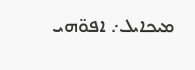ܡܝܟܐܝܠ܇ ܐܦܘ̈ܗܝ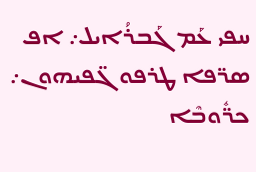ܚܦܝ ܥܰܡ ܓܰܒܪܳܐܝܠ܇ ܐܦ ܣܪ̈ܦܐ ܛܪܦܘ ܓ̈ܦܝܗܘܢ܇ ܟܪ̈ܽܘܒܶܐ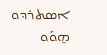ܐܣܬܪܕܘ ܗ̱ܘܰܘ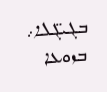ܒܓܝܓ̈ܠܐ܇ ܒܙܘܥܐ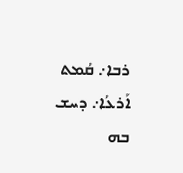ܪܒܐ܇ ܩܳܡܬ ܐܰܪܥܳܐ܇ ܕܚܫ ܒܗ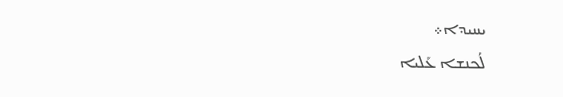ܝܚܝܕܐ܀
ܠܳܟܢܫܐ ܥܰܠܝܐ